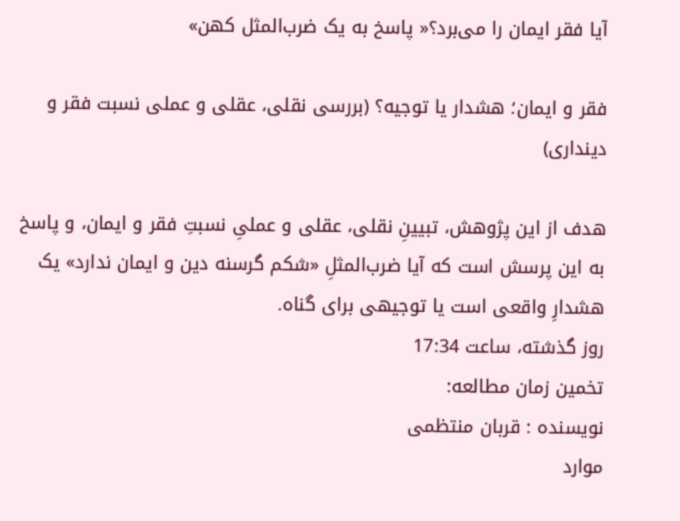آیا فقر ایمان را می‌برد؟« پاسخ به یک ضرب‌المثل کهن»

فقر و ایمان؛ هشدار یا توجیه؟ (بررسی نقلی، عقلی و عملی نسبت فقر و دینداری)

هدف از این پژوهش، تبیینِ نقلی، عقلی و عملیِ نسبتِ فقر و ایمان، و پاسخ به این پرسش است که آیا ضرب‌المثلِ «شکم گرسنه دین و ایمان ندارد» یک هشدارِ واقعی است یا توجیهی برای گناه.
روز گذشته، ساعت 17:34
تخمین زمان مطالعه:
نویسنده : قربان منتظمی
موارد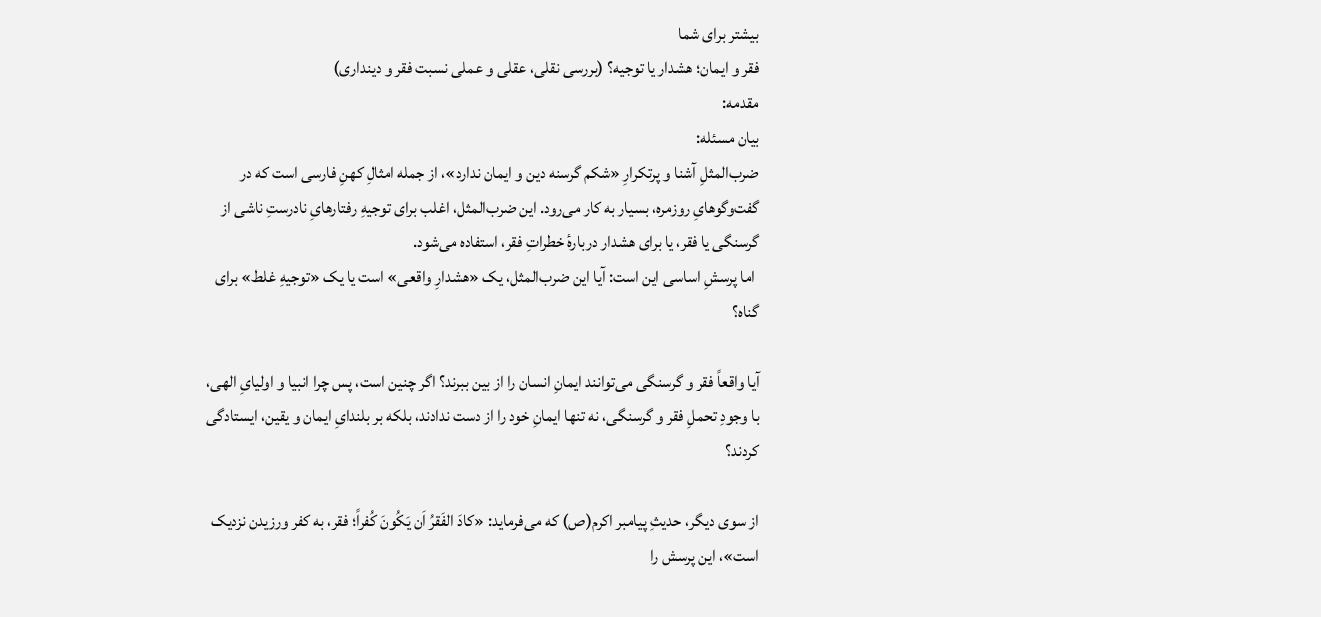بیشتر برای شما
فقر و ایمان؛ هشدار یا توجیه؟ (بررسی نقلی، عقلی و عملی نسبت فقر و دینداری)
مقدمه:
بیان مسئله:
ضرب‌المثلِ آشنا و پرتکرارِ «شکم گرسنه دین و ایمان ندارد»، از جمله امثالِ کهنِ فارسی است که در گفت‌وگوهایِ روزمره، بسیار به کار می‌رود. این ضرب‌المثل، اغلب برای توجیهِ رفتارهایِ نادرستِ ناشی از گرسنگی یا فقر، یا برای هشدار دربارهٔ خطراتِ فقر، استفاده می‌شود.
 اما پرسشِ اساسی این است: آیا این ضرب‌المثل، یک «هشدارِ واقعی» است یا یک «توجیهِ غلط» برای گناه؟

آیا واقعاً فقر و گرسنگی می‌توانند ایمانِ انسان را از بین ببرند؟ اگر چنین است، پس چرا انبیا و اولیایِ الهی، با وجودِ تحملِ فقر و گرسنگی، نه تنها ایمانِ خود را از دست ندادند، بلکه بر بلندایِ ایمان و یقین، ایستادگی کردند؟

از سوی دیگر، حدیثِ پیامبر اکرم(ص) که می‌فرماید: «کادَ الفَقرُ اَن یَکُونَ کُفراً؛ فقر، به کفر ورزیدن نزدیک است»، این پرسش را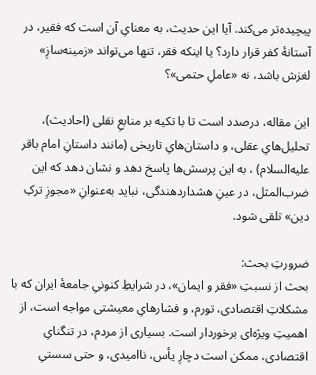پیچیده‌تر می‌کند. آیا این حدیث، به معنایِ آن است که فقیر، در آستانهٔ کفر قرار دارد؟ یا اینکه فقر، تنها می‌تواند «زمینه‌سازِ» لغزش باشد، نه «عاملِ حتمی»؟

این مقاله، درصدد است تا با تکیه بر منابعِ نقلی (احادیث)، تحلیل‌هایِ عقلی، و داستان‌هایِ تاریخی (مانند داستانِ امام باقر علیه‌السلام) ، به این پرسش‌ها پاسخ دهد و نشان دهد که این ضرب‌المثل، در عینِ هشداردهندگی، نباید به‌عنوانِ «مجوزِ ترکِ دین» تلقی شود.

ضرورتِ بحث:
بحث از نسبتِ «فقر و ایمان»، در شرایطِ کنونیِ جامعهٔ ایران که با مشکلاتِ اقتصادی، تورم، و فشارهایِ معیشتی مواجه است، از اهمیتِ ویژه‌ای برخوردار است. بسیاری از مردم، در تنگنایِ اقتصادی، ممکن است دچارِ یأس، ناامیدی، و حتی سستیِ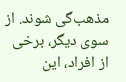مذهب‌گی شوند. از سوی دیگر، برخی از افراد، این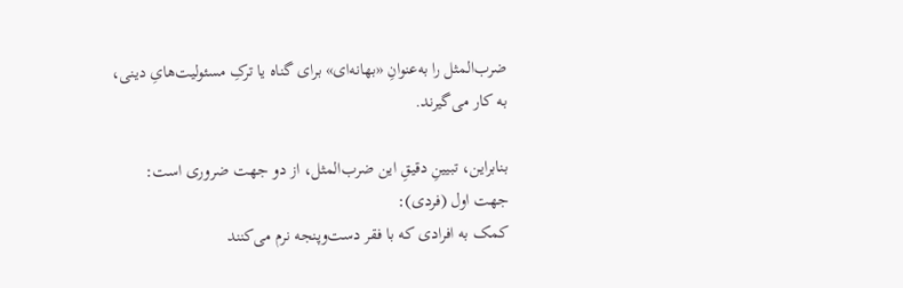ضرب‌المثل را به‌عنوانِ «بهانه‌ای» برای گناه یا ترکِ مسئولیت‌هایِ دینی، به کار می‌گیرند.

بنابراین، تبیینِ دقیقِ این ضرب‌المثل، از دو جهت ضروری است:
جهت اول (فردی):
کمک به افرادی که با فقر دست‌وپنجه نرم می‌کنند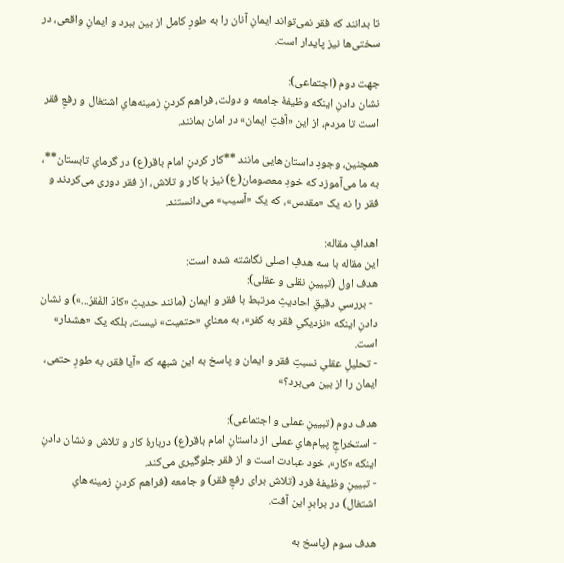تا بدانند که فقر نمی‌تواند ایمانِ آنان را به طورِ کامل از بین ببرد و ایمانِ واقعی، در سختی‌ها نیز پایدار است.

جهت دوم (اجتماعی):
نشان دادنِ اینکه وظیفهٔ جامعه و دولت، فراهم کردنِ زمینه‌هایِ اشتغال و رفعِ فقر است تا مردم، از این «آفتِ ایمان» در امان بمانند.

همچنین، وجودِ داستان‌هایی مانند **کار کردنِ امام باقر(ع) در گرمایِ تابستان**، به ما می‌آموزد که خودِ معصومان(ع) نیز با کار و تلاش، از فقر دوری می‌کردند و فقر را نه یک «مقدس»، که یک «آسیب» می‌دانستند.

اهدافِ مقاله:
این مقاله با سه هدفِ اصلی نگاشته شده است:
هدف اول (تبیینِ نقلی و عقلی):
  - بررسیِ دقیقِ احادیثِ مرتبط با فقر و ایمان (مانند حدیثِ «کادَ الفَقرُ...») و نشان دادنِ اینکه «نزدیکیِ فقر به کفر»، به معنایِ «حتمیت» نیست، بلکه یک «هشدار» است.
- تحلیلِ عقلیِ نسبتِ فقر و ایمان و پاسخ به این شبهه که «آیا فقر، به طورِ حتمی، ایمان را از بین می‌برد؟»

هدف دوم (تبیینِ عملی و اجتماعی):
- استخراجِ پیام‌هایِ عملی از داستانِ امام باقر(ع) دربارهٔ کار و تلاش و نشان دادنِ اینکه «کار»، خود عبادت است و از فقر جلوگیری می‌کند.
- تبیینِ وظیفهٔ فرد (تلاش برای رفعِ فقر) و جامعه (فراهم کردنِ زمینه‌هایِ اشتغال) در برابرِ این آفت.

هدف سوم (پاسخ به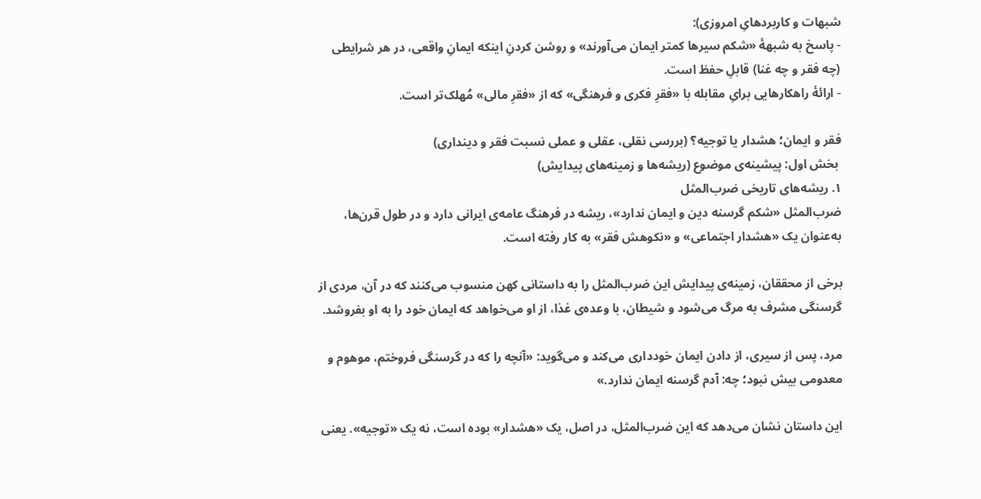شبهات و کاربردهایِ امروزی):
- پاسخ به شبههٔ «شکم سیرها کمتر ایمان می‌آورند» و روشن کردنِ اینکه ایمانِ واقعی، در هر شرایطی (چه فقر و چه غنا) قابلِ حفظ است.
- ارائهٔ راهکارهایی برایِ مقابله با «فقرِ فکری و فرهنگی» که از «فقرِ مالی» مُهلک‌تر است.

فقر و ایمان؛ هشدار یا توجیه؟ (بررسی نقلی، عقلی و عملی نسبت فقر و دینداری)
 بخش اول: پیشینه‌ی موضوع (ریشه‌ها و زمینه‌های پیدایش)
۱. ریشه‌های تاریخی ضرب‌المثل
ضرب‌المثل «شکم گرسنه دین و ایمان ندارد»، ریشه در فرهنگ عامه‌ی ایرانی دارد و در طول قرن‌ها، به‌عنوان یک «هشدار اجتماعی» و «نکوهش فقر» به کار رفته است.

برخی از محققان، زمینه‌ی پیدایش این ضرب‌المثل را به داستانی کهن منسوب می‌کنند که در آن، مردی از گرسنگی مشرف به مرگ می‌شود و شیطان، با وعده‌ی غذا، از او می‌خواهد که ایمان خود را به او بفروشد.

مرد، پس از سیری، از دادن ایمان خودداری می‌کند و می‌گوید: «آنچه را که در گرسنگی فروختم، موهوم و معدومی بیش نبود؛ چه: آدم گرسنه ایمان ندارد.»

این داستان نشان می‌دهد که این ضرب‌المثل، در اصل، یک «هشدار» بوده است، نه یک «توجیه». یعنی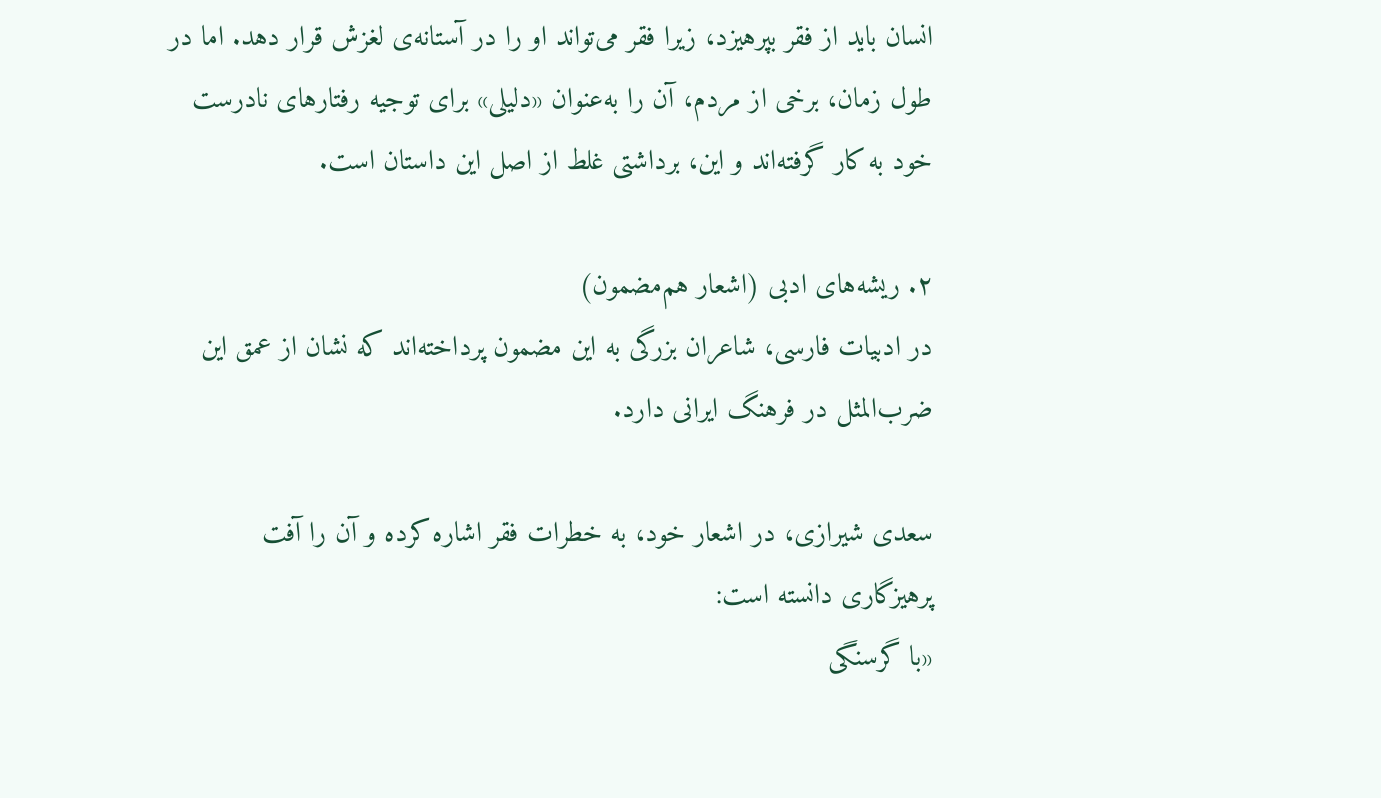انسان باید از فقر بپرهیزد، زیرا فقر می‌تواند او را در آستانه‌ی لغزش قرار دهد. اما در طول زمان، برخی از مردم، آن را به‌عنوان «دلیلی» برای توجیه رفتارهای نادرست خود به کار گرفته‌اند و این، برداشتی غلط از اصل این داستان است.

۲. ریشه‌های ادبی (اشعار هم‌مضمون)
در ادبیات فارسی، شاعران بزرگی به این مضمون پرداخته‌اند که نشان از عمق این ضرب‌المثل در فرهنگ ایرانی دارد.

سعدی شیرازی، در اشعار خود، به خطرات فقر اشاره کرده و آن را آفت پرهیزگاری دانسته است:
«با گرسنگی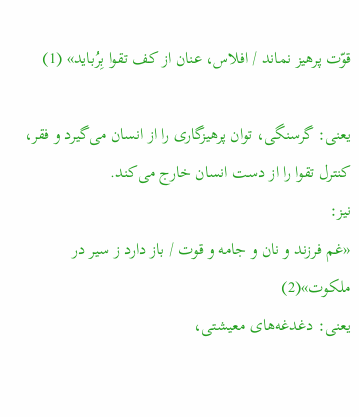قوّت پرهیز نماند / افلاس، عنان از کف تقوا بِرُباید» (1)

یعنی: گرسنگی، توان پرهیزگاری را از انسان می‌گیرد و فقر، کنترل تقوا را از دست انسان خارج می‌کند.
نیز:
«غم فرزند و نان و جامه و قوت / باز دارد ز سیر در ملکوت»(2)
یعنی: دغدغه‌های معیشتی،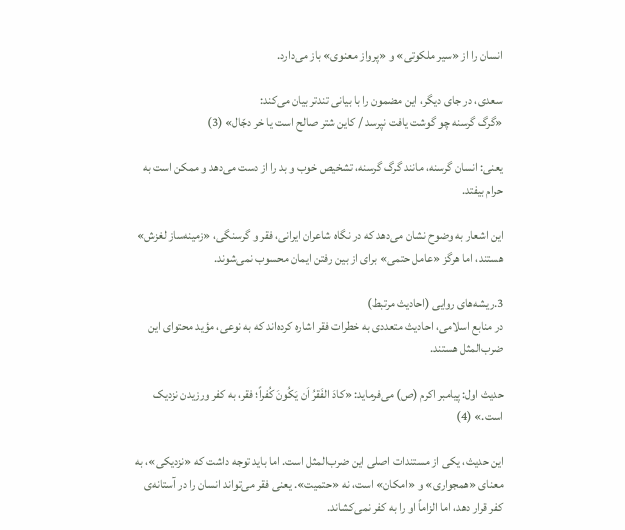انسان را از «سیر ملکوتی» و «پرواز معنوی» باز می‌دارد.

سعدی، در جای دیگر، این مضمون را با بیانی تندتر بیان می‌کند:
«گرگ گرسنه چو گوشت یافت نپرسد / کاین شتر صالح است یا خر دجّال» (3)

یعنی: انسان گرسنه، مانند گرگ گرسنه، تشخیص خوب و بد را از دست می‌دهد و ممکن است به حرام بیفتد.

این اشعار به وضوح نشان می‌دهد که در نگاه شاعران ایرانی، فقر و گرسنگی، «زمینه‌ساز لغزش» هستند، اما هرگز «عامل حتمی» برای از بین رفتن ایمان محسوب نمی‌شوند.

3.ریشه‌های روایی (احادیث مرتبط)
در منابع اسلامی، احادیث متعددی به خطرات فقر اشاره کرده‌اند که به نوعی، مؤید محتوای این ضرب‌المثل هستند.

حدیث اول: پیامبر اکرم (ص) می‌فرماید: «کادَ الفَقرُ اَن یَکُونَ کُفراً؛ فقر، به کفر ورزیدن نزدیک است.» (4)

این حدیث، یکی از مستندات اصلی این ضرب‌المثل است. اما باید توجه داشت که «نزدیکی»، به معنای «همجواری» و «امکان» است، نه «حتمیت». یعنی فقر می‌تواند انسان را در آستانه‌ی کفر قرار دهد، اما الزاماً او را به کفر نمی‌کشاند.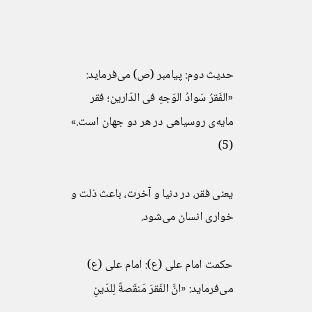حدیث دوم: پیامبر (ص) می‌فرماید: «الفَقرُ سَوادُ الوَجهِ فی الدّارین؛ فقر مایه‌ی روسیاهی در هر دو جهان است.» (5)

یعنی فقر، در دنیا و آخرت، باعث ذلت و خواری انسان می‌شود.

حکمت امام علی (ع): امام علی (ع) می‌فرماید: «انَّ الفَقرَ مَنقَصةٌ لِلدّینِ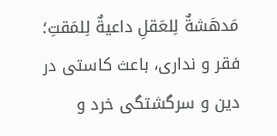مَدهَشةٌ لِلعَقلِ داعیةٌ لِلمَقتِ؛ فقر و نداری، باعث کاستی در دین و سرگشتگی خرد و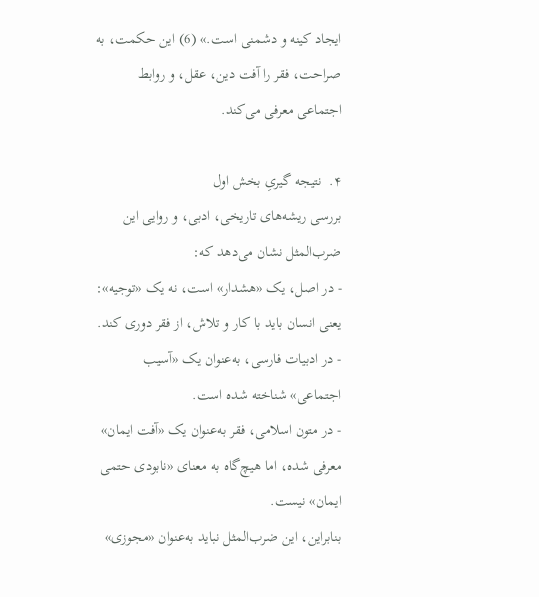ایجاد کینه و دشمنی است.» (6) این حکمت، به صراحت، فقر را آفت دین، عقل، و روابط اجتماعی معرفی می‌کند.

۴.  نتیجه گیریِ بخش اول
بررسی ریشه‌های تاریخی، ادبی، و روایی این ضرب‌المثل نشان می‌دهد که:
- در اصل، یک «هشدار» است، نه یک «توجیه»: یعنی انسان باید با کار و تلاش، از فقر دوری کند.
- در ادبیات فارسی، به‌عنوان یک «آسیب اجتماعی» شناخته شده است.
- در متون اسلامی، فقر به‌عنوان یک «آفت ایمان» معرفی شده، اما هیچ‌گاه به معنای «نابودی حتمی ایمان» نیست.
بنابراین، این ضرب‌المثل نباید به‌عنوان «مجوزی»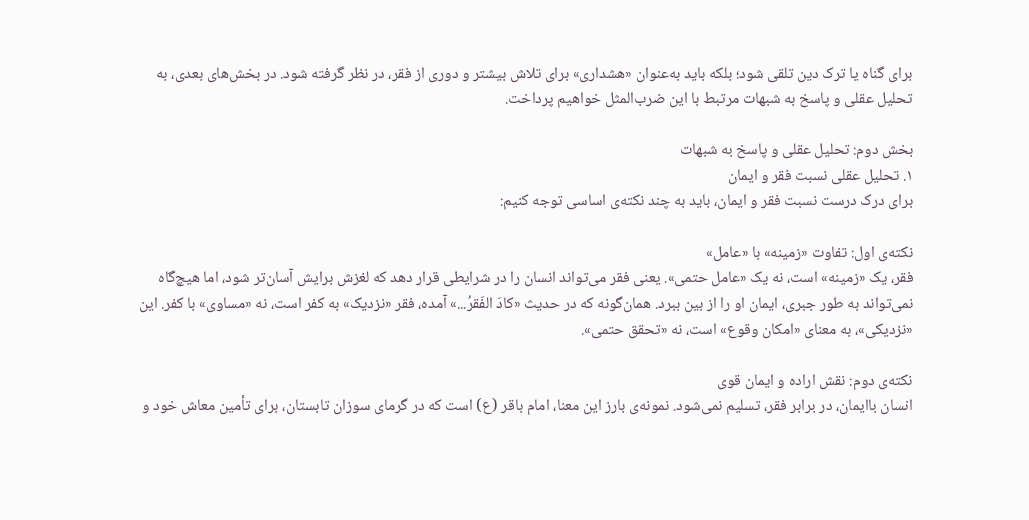برای گناه یا ترک دین تلقی شود؛ بلکه باید به‌عنوان «هشداری» برای تلاش بیشتر و دوری از فقر، در نظر گرفته شود. در بخش‌های بعدی، به تحلیل عقلی و پاسخ به شبهات مرتبط با این ضرب‌المثل خواهیم پرداخت.

بخش دوم: تحلیل عقلی و پاسخ به شبهات
۱. تحلیل عقلی نسبت فقر و ایمان
برای درک درست نسبت فقر و ایمان، باید به چند نکته‌ی اساسی توجه کنیم:

نکته‌ی اول: تفاوت «زمینه» با «عامل»
فقر، یک «زمینه» است، نه یک «عامل حتمی». یعنی فقر می‌تواند انسان را در شرایطی قرار دهد که لغزش برایش آسان‌تر شود، اما هیچ‌گاه نمی‌تواند به طور جبری، ایمان او را از بین ببرد. همان‌گونه که در حدیث «کادَ الفَقرُ...» آمده، فقر «نزدیک» به کفر است، نه «مساوی» با کفر. این «نزدیکی»، به معنای «امکان وقوع» است، نه «تحقق حتمی».

نکته‌ی دوم: نقش اراده و ایمان قوی
انسان باایمان، در برابر فقر، تسلیم نمی‌شود. نمونه‌ی بارز این معنا، امام باقر (ع) است که در گرمای سوزان تابستان، برای تأمین معاش خود و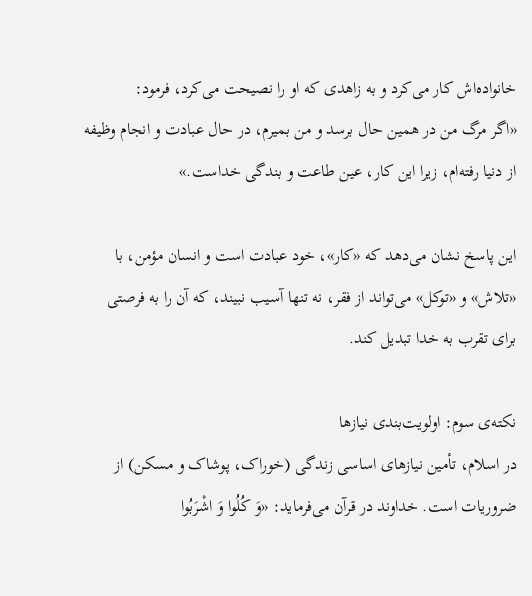خانواده‌اش کار می‌کرد و به زاهدی که او را نصیحت می‌کرد، فرمود:
«اگر مرگ من در همین حال برسد و من بمیرم، در حال عبادت و انجام وظیفه از دنیا رفته‌ام، زیرا این کار، عین طاعت و بندگی خداست.»

این پاسخ نشان می‌دهد که «کار»، خود عبادت است و انسان مؤمن، با «تلاش» و «توکل» می‌تواند از فقر، نه تنها آسیب نبیند، که آن را به فرصتی برای تقرب به خدا تبدیل کند.

نکته‌ی سوم: اولویت‌بندی نیازها
در اسلام، تأمین نیازهای اساسی زندگی (خوراک، پوشاک و مسکن) از ضروریات است. خداوند در قرآن می‌فرماید: «وَ کُلُوا وَ اشْرَبُوا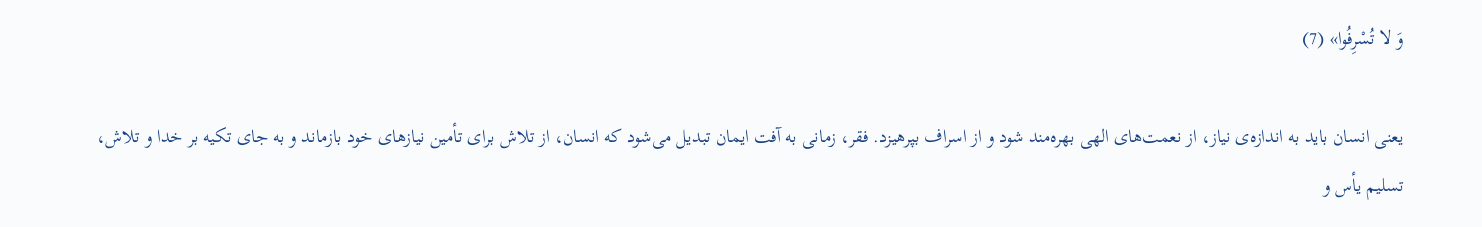وَ لا تُسْرِفُوا» (7)

یعنی انسان باید به اندازه‌ی نیاز، از نعمت‌های الهی بهره‌مند شود و از اسراف بپرهیزد. فقر، زمانی به آفت ایمان تبدیل می‌شود که انسان، از تلاش برای تأمین نیازهای خود بازماند و به جای تکیه بر خدا و تلاش، تسلیم یأس و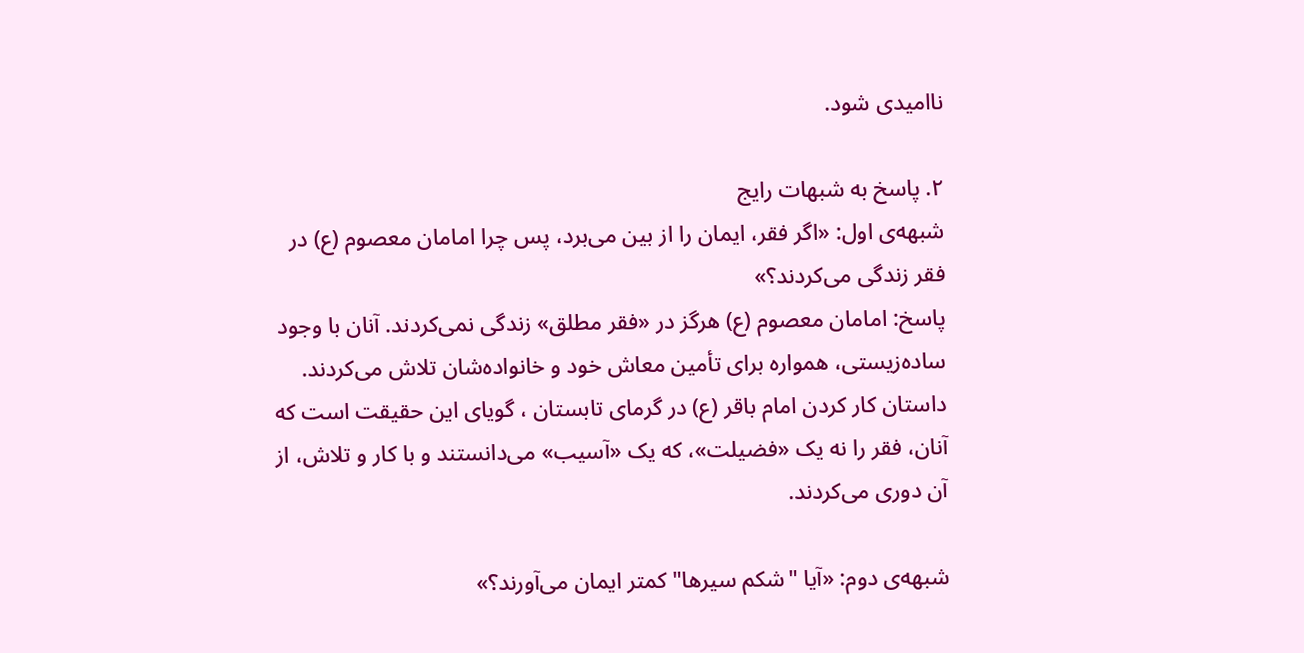ناامیدی شود.

۲. پاسخ به شبهات رایج
شبهه‌ی اول: «اگر فقر، ایمان را از بین می‌برد، پس چرا امامان معصوم (ع) در فقر زندگی می‌کردند؟»
پاسخ: امامان معصوم (ع) هرگز در «فقر مطلق» زندگی نمی‌کردند. آنان با وجود ساده‌زیستی، همواره برای تأمین معاش خود و خانواده‌شان تلاش می‌کردند. داستان کار کردن امام باقر (ع) در گرمای تابستان ، گویای این حقیقت است که آنان، فقر را نه یک «فضیلت»، که یک «آسیب» می‌دانستند و با کار و تلاش، از آن دوری می‌کردند.

شبهه‌ی دوم: «آیا "شکم سیرها" کمتر ایمان می‌آورند؟»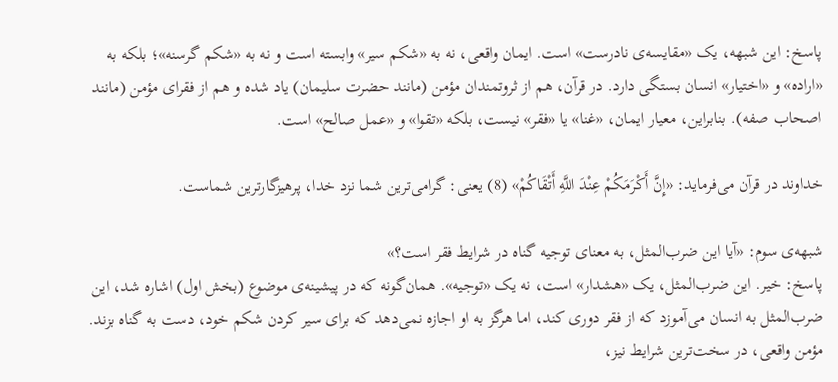پاسخ: این شبهه، یک «مقایسه‌ی نادرست» است. ایمان واقعی، نه به «شکم سیر» وابسته است و نه به «شکم گرسنه»؛ بلکه به «اراده» و «اختیار» انسان بستگی دارد. در قرآن، هم از ثروتمندان مؤمن (مانند حضرت سلیمان) یاد شده و هم از فقرای مؤمن (مانند اصحاب صفه). بنابراین، معیار ایمان، «غنا» یا «فقر» نیست، بلکه «تقوا» و «عمل صالح» است.

خداوند در قرآن می‌فرماید: «إِنَّ أَکْرَمَکُمْ عِنْدَ اللَّهِ أَتْقَاکُمْ» (8) یعنی: گرامی‌ترین شما نزد خدا، پرهیزگارترین شماست.

شبهه‌ی سوم: «آیا این ضرب‌المثل، به معنای توجیه گناه در شرایط فقر است؟»
پاسخ: خیر. این ضرب‌المثل، یک «هشدار» است، نه یک «توجیه». همان‌گونه که در پیشینه‌ی موضوع (بخش اول) اشاره شد، این ضرب‌المثل به انسان می‌آموزد که از فقر دوری کند، اما هرگز به او اجازه نمی‌دهد که برای سیر کردن شکم خود، دست به گناه بزند. مؤمن واقعی، در سخت‌ترین شرایط نیز،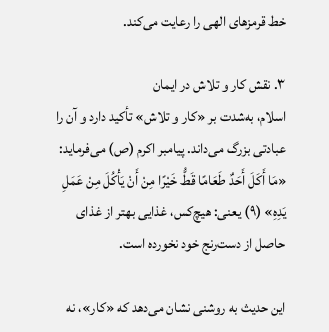خط قرمزهای الهی را رعایت می‌کند.

۳. نقش کار و تلاش در ایمان
اسلام، به‌شدت بر «کار و تلاش» تأکید دارد و آن را عبادتی بزرگ می‌داند. پیامبر اکرم (ص) می‌فرماید:  «مَا أَکَلَ أَحَدٌ طَعَامًا قَطُّ خَیْرًا مِنْ أَنْ یَأْکُلَ مِنْ عَمَلِ یَدِهِ» (۹) یعنی: هیچ‌کس، غذایی بهتر از غذای حاصل از دست‌رنج خود نخورده است.

این حدیث به روشنی نشان می‌دهد که «کار»، نه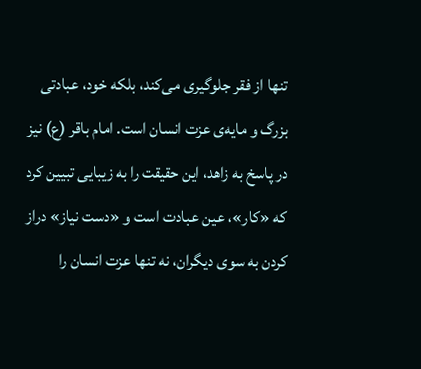تنها از فقر جلوگیری می‌کند، بلکه خود، عبادتی بزرگ و مایه‌ی عزت انسان است. امام باقر (ع) نیز در پاسخ به زاهد، این حقیقت را به زیبایی تبیین کرد که «کار»، عین عبادت است و «دست نیاز» دراز کردن به سوی دیگران، نه تنها عزت انسان را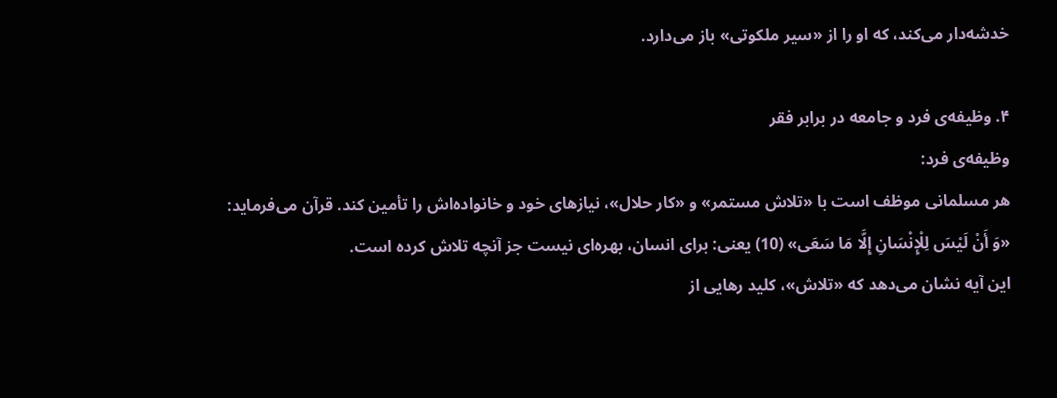خدشه‌دار می‌کند، که او را از «سیر ملکوتی» باز می‌دارد.

۴. وظیفه‌ی فرد و جامعه در برابر فقر
وظیفه‌ی فرد:
هر مسلمانی موظف است با «تلاش مستمر» و «کار حلال»، نیازهای خود و خانواده‌اش را تأمین کند. قرآن می‌فرماید:
«وَ أَنْ لَیْسَ لِلْإِنْسَانِ إِلَّا مَا سَعَى» (10) یعنی: برای انسان، بهره‌ای نیست جز آنچه تلاش کرده است.
این آیه نشان می‌دهد که «تلاش»، کلید رهایی از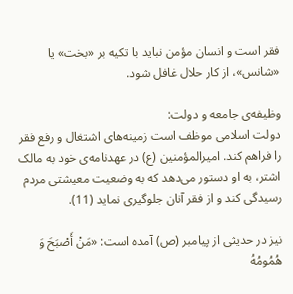فقر است و انسان مؤمن نباید با تکیه بر «بخت» یا «شانس»، از کار حلال غافل شود.

وظیفه‌ی جامعه و دولت:
دولت اسلامی موظف است زمینه‌های اشتغال و رفع فقر را فراهم کند. امیرالمؤمنین (ع) در عهدنامه‌ی خود به مالک اشتر، به او دستور می‌دهد که به وضعیت معیشتی مردم رسیدگی کند و از فقر آنان جلوگیری نماید (11).

نیز در حدیثی از پیامبر (ص) آمده است: «مَنْ أَصْبَحَ وَ هُمُومُهُ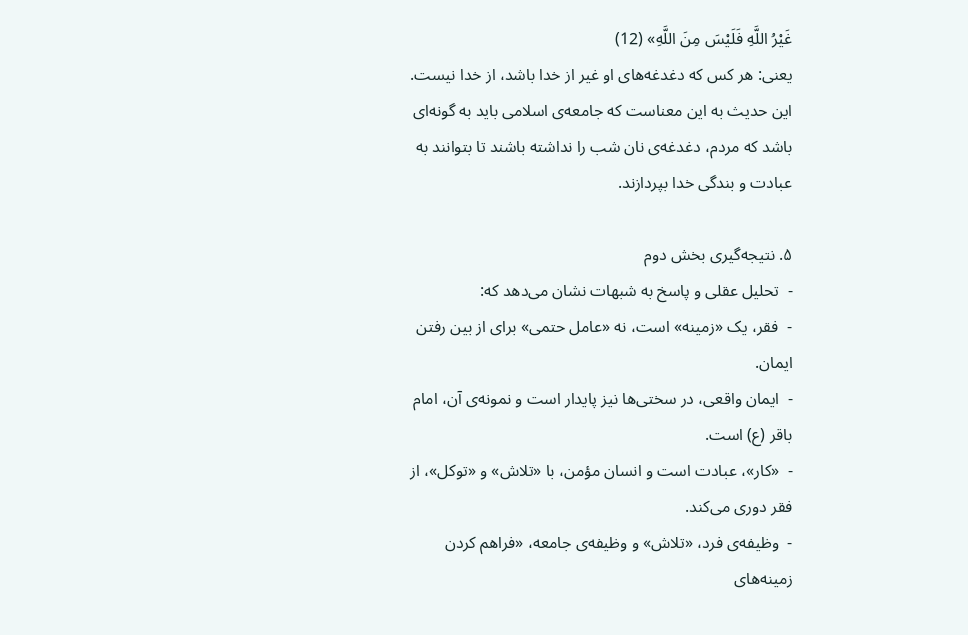غَیْرُ اللَّهِ فَلَیْسَ مِنَ اللَّهِ» (12)
یعنی: هر کس که دغدغه‌های او غیر از خدا باشد، از خدا نیست. این حدیث به این معناست که جامعه‌ی اسلامی باید به گونه‌ای باشد که مردم، دغدغه‌ی نان شب را نداشته باشند تا بتوانند به عبادت و بندگی خدا بپردازند.

۵. نتیجه‌گیری بخش دوم
-  تحلیل عقلی و پاسخ به شبهات نشان می‌دهد که:
-  فقر، یک «زمینه» است، نه «عامل حتمی» برای از بین رفتن ایمان.
-  ایمان واقعی، در سختی‌ها نیز پایدار است و نمونه‌ی آن، امام باقر (ع) است.
-  «کار»، عبادت است و انسان مؤمن، با «تلاش» و «توکل»، از فقر دوری می‌کند.
-  وظیفه‌ی فرد، «تلاش» و وظیفه‌ی جامعه، «فراهم کردن زمینه‌های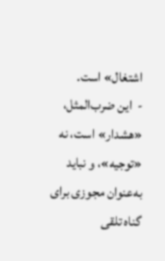اشتغال» است.
-  این ضرب‌المثل، «هشدار» است، نه «توجیه»، و نباید به‌عنوان مجوزی برای گناه تلقی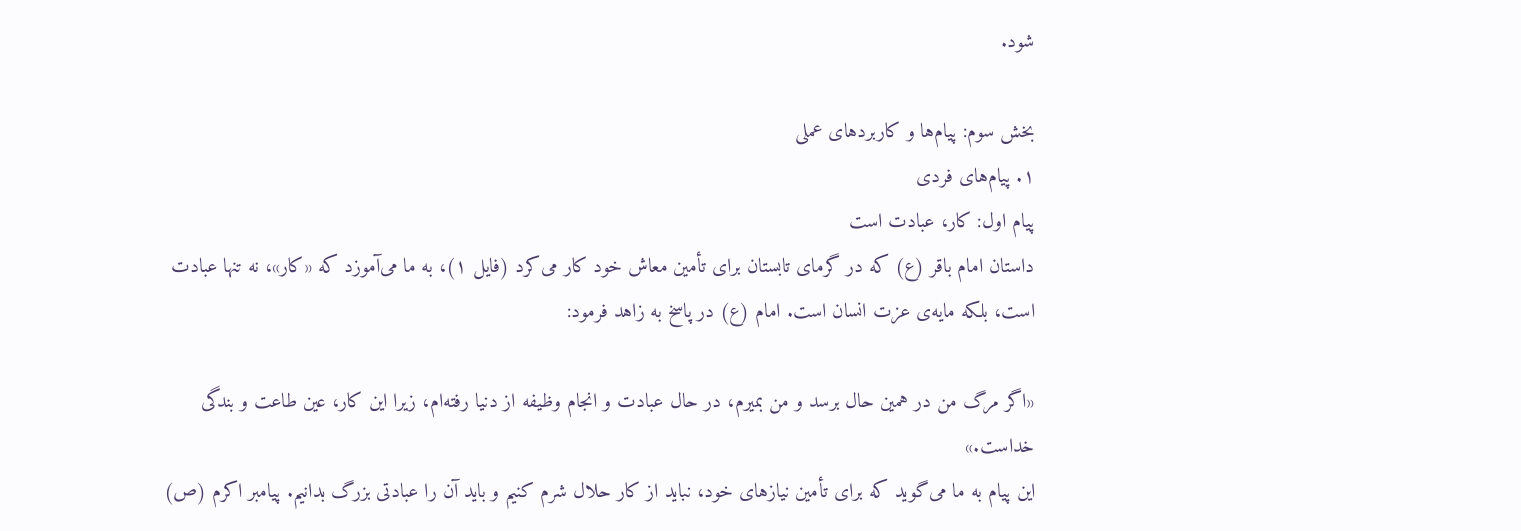شود.

بخش سوم: پیام‌ها و کاربردهای عملی
۱. پیام‌های فردی
پیام اول: کار، عبادت است
داستان امام باقر (ع) که در گرمای تابستان برای تأمین معاش خود کار می‌کرد (فایل ۱)، به ما می‌آموزد که «کار»، نه تنها عبادت است، بلکه مایه‌ی عزت انسان است. امام (ع) در پاسخ به زاهد فرمود:

«اگر مرگ من در همین حال برسد و من بمیرم، در حال عبادت و انجام وظیفه از دنیا رفته‌ام، زیرا این کار، عین طاعت و بندگی خداست.»
این پیام به ما می‌گوید که برای تأمین نیازهای خود، نباید از کار حلال شرم کنیم و باید آن را عبادتی بزرگ بدانیم. پیامبر اکرم (ص)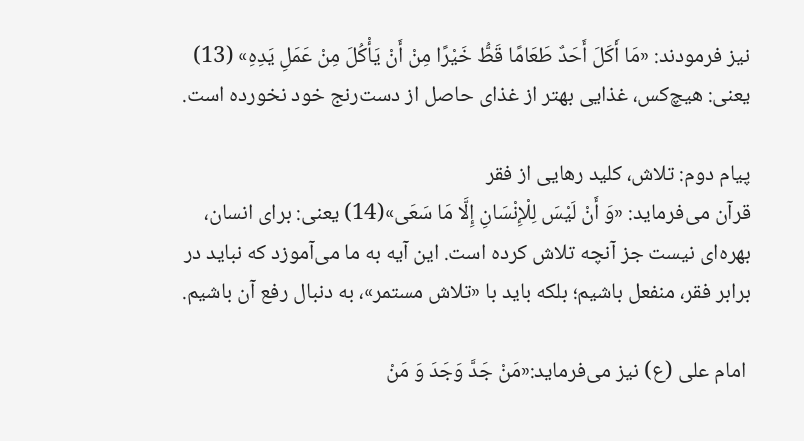نیز فرمودند: «مَا أَکَلَ أَحَدٌ طَعَامًا قَطُّ خَیْرًا مِنْ أَنْ یَأْکُلَ مِنْ عَمَلِ یَدِهِ» (13) یعنی: هیچ‌کس، غذایی بهتر از غذای حاصل از دست‌رنج خود نخورده است.

پیام دوم: تلاش، کلید رهایی از فقر
قرآن می‌فرماید: «وَ أَنْ لَیْسَ لِلْإِنْسَانِ إِلَّا مَا سَعَى»(14) یعنی: برای انسان، بهره‌ای نیست جز آنچه تلاش کرده است. این آیه به ما می‌آموزد که نباید در برابر فقر، منفعل باشیم؛ بلکه باید با «تلاش مستمر»، به دنبال رفع آن باشیم.

 امام علی (ع) نیز می‌فرماید:«مَنْ جَدَّ وَجَدَ وَ مَنْ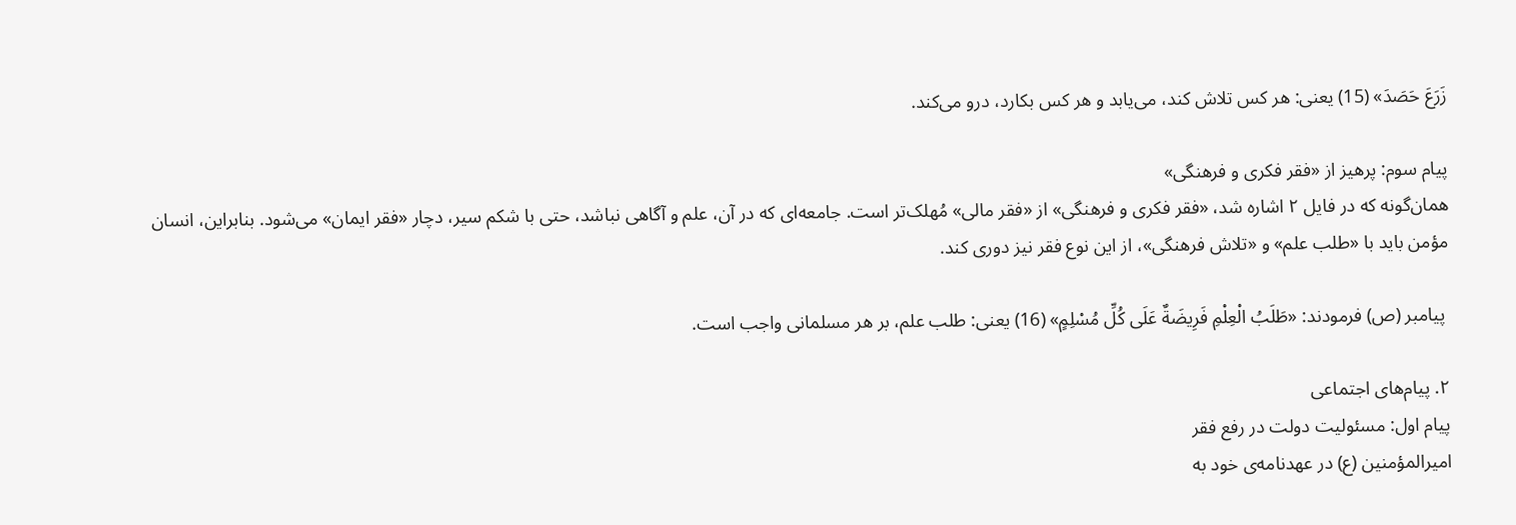زَرَعَ حَصَدَ» (15) یعنی: هر کس تلاش کند، می‌یابد و هر کس بکارد، درو می‌کند.

پیام سوم: پرهیز از «فقر فکری و فرهنگی»
همان‌گونه که در فایل ۲ اشاره شد، «فقر فکری و فرهنگی» از «فقر مالی» مُهلک‌تر است. جامعه‌ای که در آن، علم و آگاهی نباشد، حتی با شکم سیر، دچار «فقر ایمان» می‌شود. بنابراین، انسان مؤمن باید با «طلب علم» و «تلاش فرهنگی»، از این نوع فقر نیز دوری کند.

 پیامبر (ص) فرمودند: «طَلَبُ الْعِلْمِ فَرِیضَةٌ عَلَى کُلِّ مُسْلِمٍ» (16) یعنی: طلب علم، بر هر مسلمانی واجب است.

۲. پیام‌های اجتماعی
پیام اول: مسئولیت دولت در رفع فقر
امیرالمؤمنین (ع) در عهدنامه‌ی خود به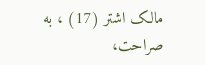مالک اشتر (17) ، به صراحت،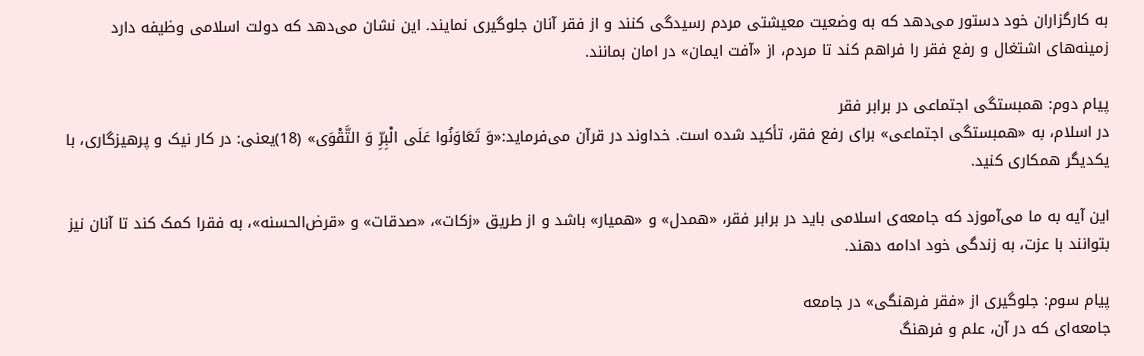به کارگزاران خود دستور می‌دهد که به وضعیت معیشتی مردم رسیدگی کنند و از فقر آنان جلوگیری نمایند. این نشان می‌دهد که دولت اسلامی وظیفه دارد زمینه‌های اشتغال و رفع فقر را فراهم کند تا مردم، از «آفت ایمان» در امان بمانند.

پیام دوم: همبستگی اجتماعی در برابر فقر
در اسلام، به «همبستگی اجتماعی» برای رفع فقر، تأکید شده است. خداوند در قرآن می‌فرماید:«وَ تَعَاوَنُوا عَلَى الْبِرِّ وَ التَّقْوَى» (18)یعنی: در کار نیک و پرهیزگاری، با یکدیگر همکاری کنید.

این آیه به ما می‌آموزد که جامعه‌ی اسلامی باید در برابر فقر، «همدل» و «همیار» باشد و از طریق «زکات»، «صدقات» و «قرض‌الحسنه»، به فقرا کمک کند تا آنان نیز بتوانند با عزت، به زندگی خود ادامه دهند.

پیام سوم: جلوگیری از «فقر فرهنگی» در جامعه
جامعه‌ای که در آن، علم و فرهنگ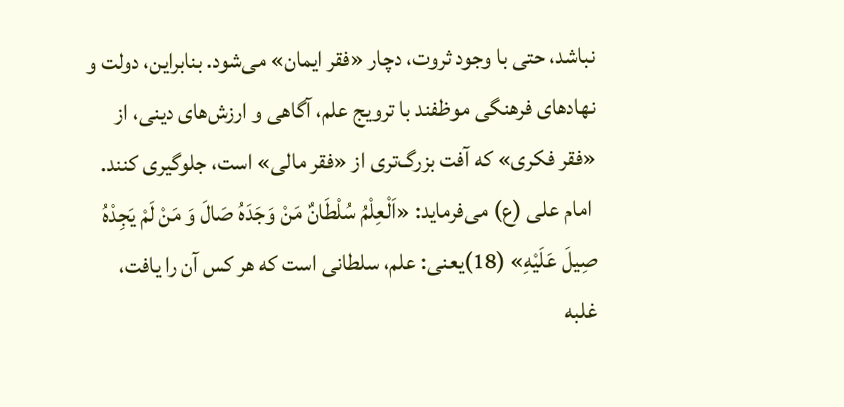نباشد، حتی با وجود ثروت، دچار «فقر ایمان» می‌شود. بنابراین، دولت و نهادهای فرهنگی موظفند با ترویج علم، آگاهی و ارزش‌های دینی، از «فقر فکری» که آفت بزرگ‌تری از «فقر مالی» است، جلوگیری کنند.
 امام علی (ع) می‌فرماید: «اَلْعِلْمُ سُلْطَانٌ مَنْ وَجَدَهُ صَالَ وَ مَنْ لَمْ یَجِدْهُ صِیلَ عَلَیْهِ» (18)یعنی: علم، سلطانی است که هر کس آن را یافت، غلبه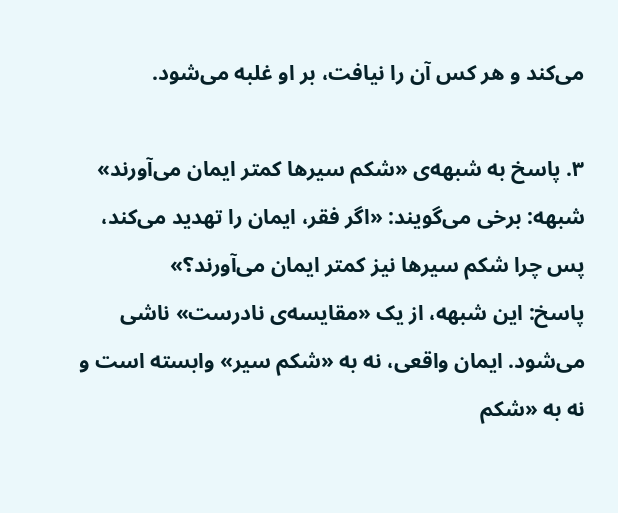می‌کند و هر کس آن را نیافت، بر او غلبه می‌شود.

۳. پاسخ به شبهه‌ی «شکم سیرها کمتر ایمان می‌آورند»
شبهه: برخی می‌گویند: «اگر فقر، ایمان را تهدید می‌کند، پس چرا شکم سیرها نیز کمتر ایمان می‌آورند؟»
پاسخ: این شبهه، از یک «مقایسه‌ی نادرست» ناشی می‌شود. ایمان واقعی، نه به «شکم سیر» وابسته است و نه به «شکم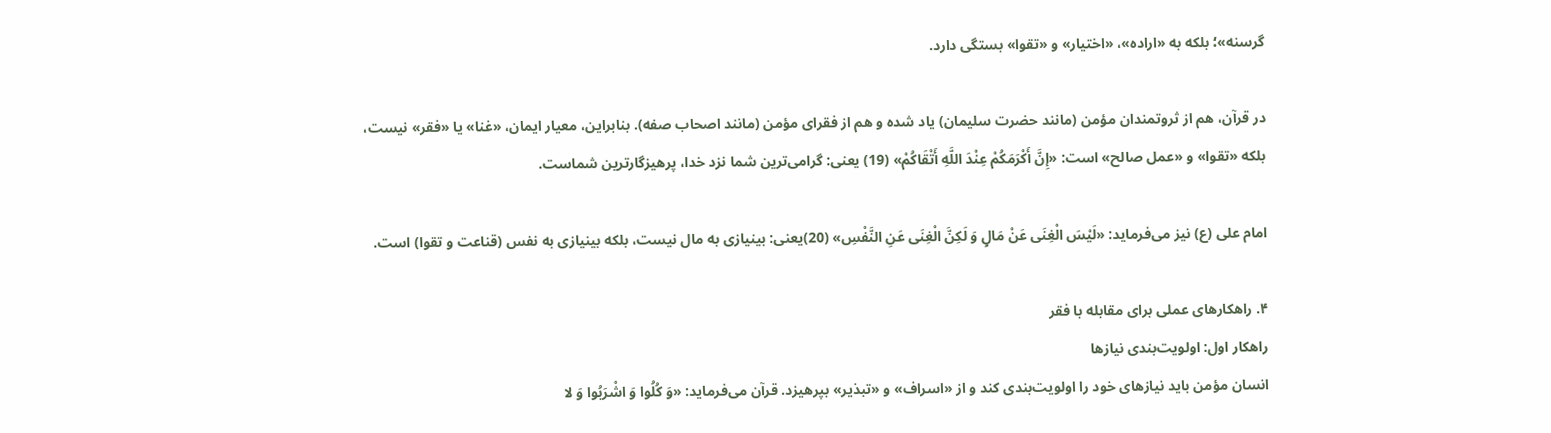گرسنه»؛ بلکه به «اراده»، «اختیار» و «تقوا» بستگی دارد.

در قرآن، هم از ثروتمندان مؤمن (مانند حضرت سلیمان) یاد شده و هم از فقرای مؤمن (مانند اصحاب صفه). بنابراین، معیار ایمان، «غنا» یا «فقر» نیست، بلکه «تقوا» و «عمل صالح» است: «إِنَّ أَکْرَمَکُمْ عِنْدَ اللَّهِ أَتْقَاکُمْ» (19) یعنی: گرامی‌ترین شما نزد خدا، پرهیزگارترین شماست.

امام علی (ع) نیز می‌فرماید: «لَیْسَ الْغِنَى عَنْ مَالٍ وَ لَکِنَّ الْغِنَى عَنِ النَّفْسِ» (20)یعنی: بینیازی به مال نیست، بلکه بینیازی به نفس (قناعت و تقوا) است.

۴. راهکارهای عملی برای مقابله با فقر
راهکار اول: اولویت‌بندی نیازها
انسان مؤمن باید نیازهای خود را اولویت‌بندی کند و از «اسراف» و «تبذیر» بپرهیزد. قرآن می‌فرماید: «وَ کُلُوا وَ اشْرَبُوا وَ لا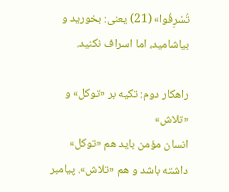تُسْرِفُوا» (21) یعنی: بخورید و بیاشامید، اما اسراف نکنید.

راهکار دوم: تکیه بر «توکل» و «تلاش»
انسان مؤمن باید هم «توکل» داشته باشد و هم «تلاش». پیامبر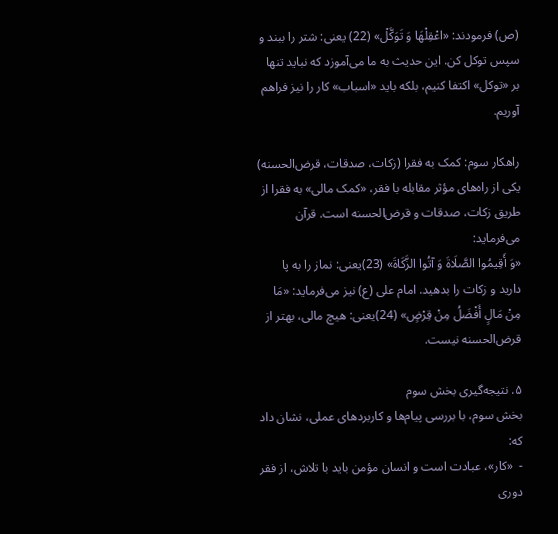(ص) فرمودند: «اعْقِلْهَا وَ تَوَکَّلْ» (22) یعنی: شتر را ببند و سپس توکل کن. این حدیث به ما می‌آموزد که نباید تنها بر «توکل» اکتفا کنیم، بلکه باید «اسباب» کار را نیز فراهم آوریم.

راهکار سوم: کمک به فقرا (زکات، صدقات، قرض‌الحسنه)
یکی از راه‌های مؤثر مقابله با فقر، «کمک مالی» به فقرا از طریق زکات، صدقات و قرض‌الحسنه است. قرآن می‌فرماید:
«وَ أَقِیمُوا الصَّلَاةَ وَ آتُوا الزَّکَاةَ» (23)یعنی: نماز را به پا دارید و زکات را بدهید. امام علی (ع) نیز می‌فرماید: «مَا مِنْ مَالٍ أَفْضَلُ مِنْ قِرْضٍ» (24)یعنی: هیچ مالی، بهتر از قرض‌الحسنه نیست.

۵. نتیجه‌گیری بخش سوم
بخش سوم، با بررسی پیام‌ها و کاربردهای عملی، نشان داد که:
-  «کار»، عبادت است و انسان مؤمن باید با تلاش، از فقر دوری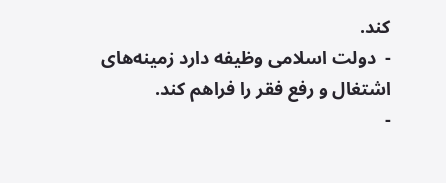کند.
-  دولت اسلامی وظیفه دارد زمینه‌های اشتغال و رفع فقر را فراهم کند.
-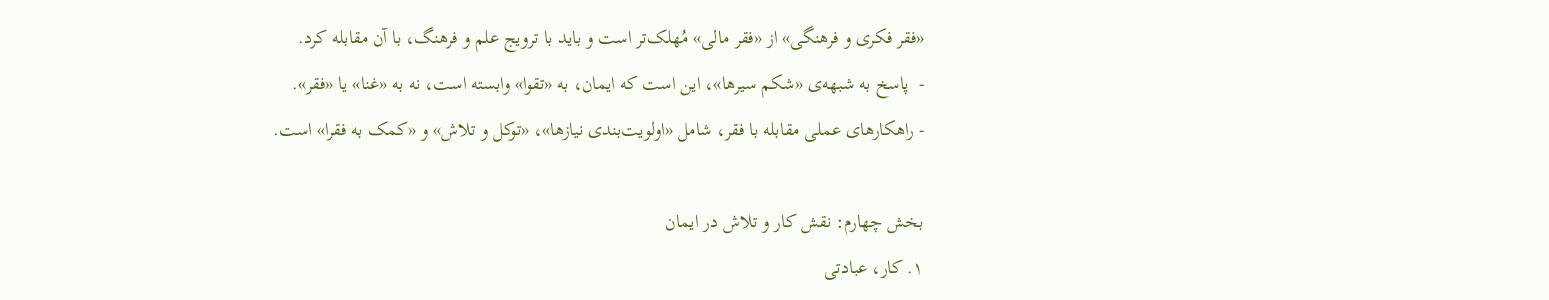«فقر فکری و فرهنگی» از «فقر مالی» مُهلک‌تر است و باید با ترویج علم و فرهنگ، با آن مقابله کرد.
-  پاسخ به شبهه‌ی «شکم سیرها»، این است که ایمان، به «تقوا» وابسته است، نه به «غنا» یا «فقر».
- راهکارهای عملی مقابله با فقر، شامل «اولویت‌بندی نیازها»، «توکل و تلاش» و «کمک به فقرا» است.

بخش چهارم: نقش کار و تلاش در ایمان
۱. کار، عبادتی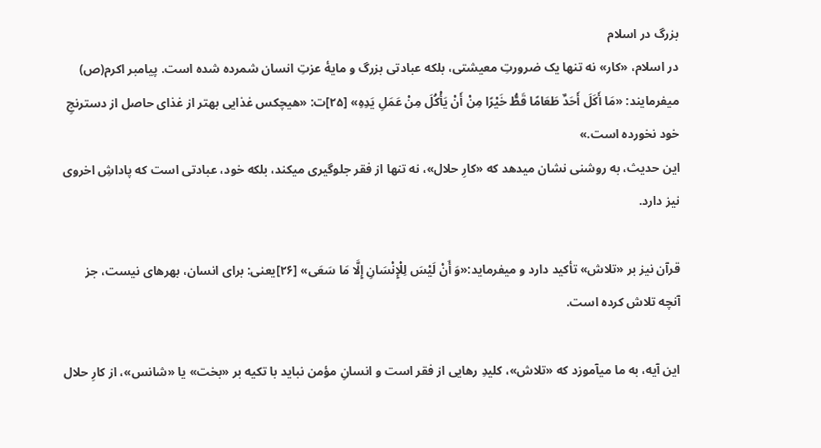بزرگ در اسلام
در اسلام، «کار» نه تنها یک ضرورتِ معیشتی، بلکه عبادتی بزرگ و مایهٔ عزتِ انسان شمرده شده است. پیامبر اکرم(ص) میفرمایند: «مَا أَکَلَ أَحَدٌ طَعَامًا قَطُّ خَیْرًا مِنْ أَنْ یَأْکُلَ مِنْ عَمَلِ یَدِهِ» [۲۵]ت: «هیچکس غذایی بهتر از غذای حاصل از دسترنجِ خود نخورده است.»
این حدیث، به روشنی نشان میدهد که «کارِ حلال»، نه تنها از فقر جلوگیری میکند، بلکه خود، عبادتی است که پاداشِ اخروی نیز دارد.

قرآن نیز بر «تلاش» تأکید دارد و میفرماید:«وَ أَنْ لَیْسَ لِلْإِنْسَانِ إِلَّا مَا سَعَى» [۲۶]یعنی: برای انسان، بهرهای نیست، جز آنچه تلاش کرده است.

این آیه، به ما میآموزد که «تلاش»، کلیدِ رهایی از فقر است و انسانِ مؤمن نباید با تکیه بر «بخت» یا «شانس»، از کارِ حلال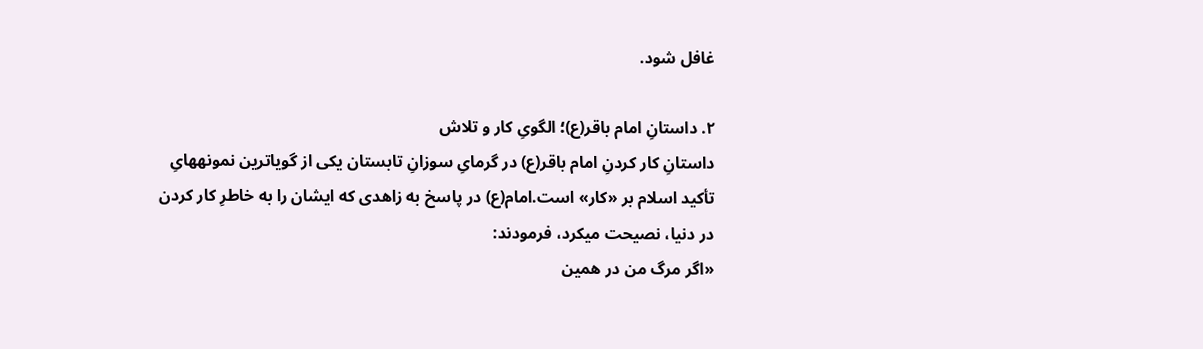غافل شود.

۲. داستانِ امام باقر(ع)؛ الگویِ کار و تلاش
داستانِ کار کردنِ امام باقر(ع) در گرمایِ سوزانِ تابستان یکی از گویاترین نمونههایِ تأکید اسلام بر «کار» است.امام(ع) در پاسخ به زاهدی که ایشان را به خاطرِ کار کردن در دنیا، نصیحت میکرد، فرمودند:
«اگر مرگ من در همین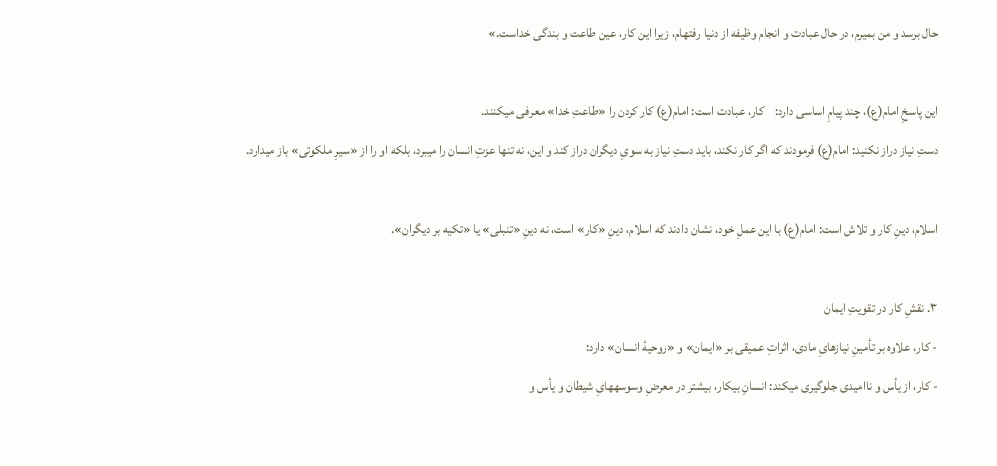حال برسد و من بمیرم، در حال عبادت و انجام وظیفه از دنیا رفتهام، زیرا این کار، عین طاعت و بندگی خداست.»

این پاسخِ امام(ع)، چند پیامِ اساسی دارد:    کار، عبادت است: امام(ع) کار کردن را «طاعتِ خدا» معرفی میکنند.
دستِ نیاز دراز نکنید: امام(ع) فرمودند که اگر کار نکند، باید دستِ نیاز به سویِ دیگران دراز کند و این، نه تنها عزتِ انسان را میبرد، بلکه او را از «سیرِ ملکوتی» باز میدارد.

اسلام، دینِ کار و تلاش است: امام(ع) با این عملِ خود، نشان دادند که اسلام، دینِ «کار» است، نه دینِ «تنبلی» یا «تکیه بر دیگران».

۳. نقشِ کار در تقویتِ ایمان
- کار، علاوه بر تأمینِ نیازهایِ مادی، اثراتِ عمیقی بر «ایمان» و «روحیهٔ انسان» دارد:
- کار، از یأس و ناامیدی جلوگیری میکند: انسانِ بیکار، بیشتر در معرضِ وسوسههایِ شیطان و یأس و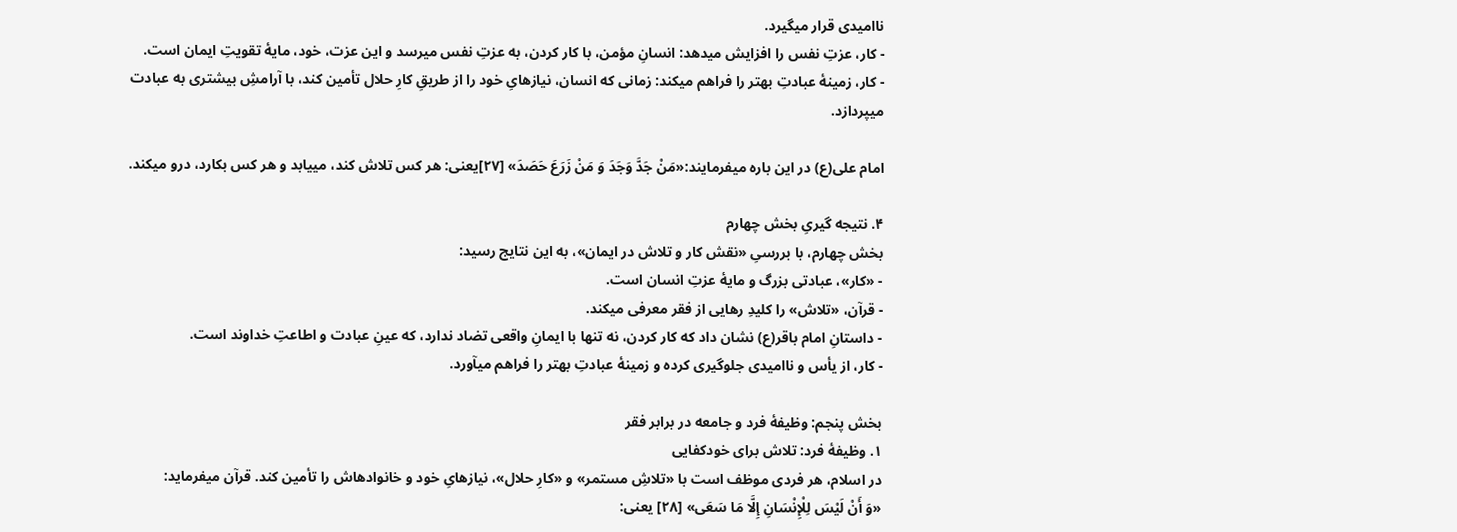ناامیدی قرار میگیرد.
- کار، عزتِ نفس را افزایش میدهد: انسانِ مؤمن، با کار کردن، به عزتِ نفس میرسد و این عزت، خود، مایهٔ تقویتِ ایمان است.
- کار، زمینهٔ عبادتِ بهتر را فراهم میکند: زمانی که انسان، نیازهایِ خود را از طریقِ کارِ حلال تأمین کند، با آرامشِ بیشتری به عبادت میپردازد.

امام علی(ع) در این باره میفرمایند:«مَنْ جَدَّ وَجَدَ وَ مَنْ زَرَعَ حَصَدَ» [۲۷]یعنی: هر کس تلاش کند، مییابد و هر کس بکارد، درو میکند.

۴. نتیجه گیریِ بخش چهارم
بخش چهارم، با بررسیِ «نقش کار و تلاش در ایمان»، به این نتایج رسید:
- «کار»، عبادتی بزرگ و مایهٔ عزتِ انسان است.
- قرآن، «تلاش» را کلیدِ رهایی از فقر معرفی میکند.
- داستانِ امام باقر(ع) نشان داد که کار کردن، نه تنها با ایمانِ واقعی تضاد ندارد، که عینِ عبادت و اطاعتِ خداوند است.
- کار، از یأس و ناامیدی جلوگیری کرده و زمینهٔ عبادتِ بهتر را فراهم میآورد.

بخش پنجم: وظیفهٔ فرد و جامعه در برابر فقر
۱. وظیفهٔ فرد: تلاش برای خودکفایی
در اسلام، هر فردی موظف است با «تلاشِ مستمر» و «کارِ حلال»، نیازهایِ خود و خانوادهاش را تأمین کند. قرآن میفرماید:
«وَ أَنْ لَیْسَ لِلْإِنْسَانِ إِلَّا مَا سَعَى» [۲۸] یعنی: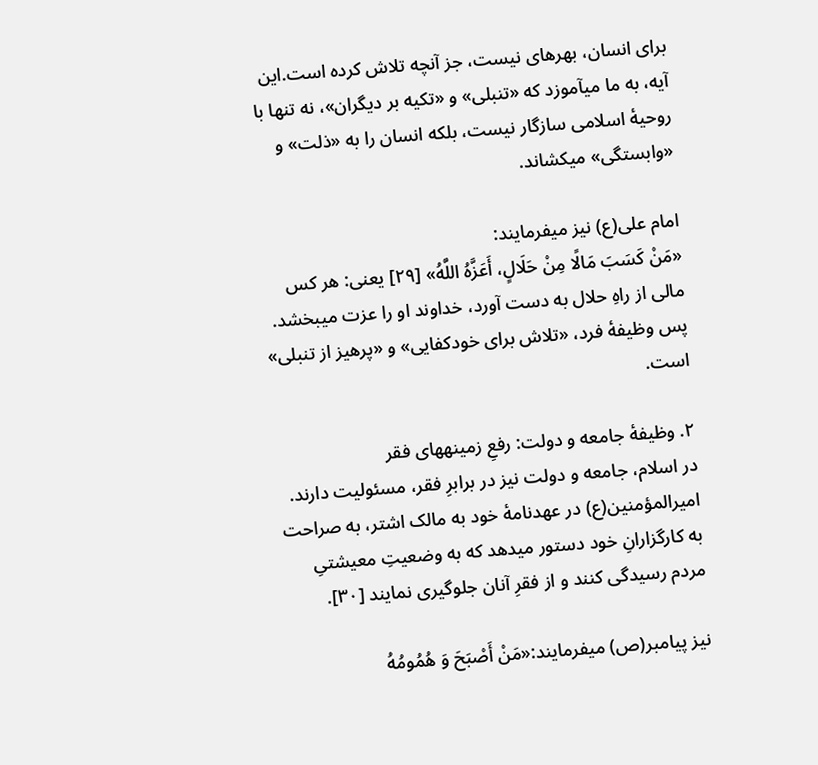برای انسان، بهرهای نیست، جز آنچه تلاش کرده است.این آیه، به ما میآموزد که «تنبلی» و «تکیه بر دیگران»، نه تنها با روحیهٔ اسلامی سازگار نیست، بلکه انسان را به «ذلت» و «وابستگی» میکشاند.

امام علی(ع) نیز میفرمایند:
«مَنْ کَسَبَ مَالًا مِنْ حَلَالٍ، أَعَزَّهُ اللَّهُ» [۲۹] یعنی: هر کس مالی از راهِ حلال به دست آورد، خداوند او را عزت میبخشد.
پس وظیفهٔ فرد، «تلاش برای خودکفایی» و «پرهیز از تنبلی» است.

۲. وظیفهٔ جامعه و دولت: رفعِ زمینههای فقر
در اسلام، جامعه و دولت نیز در برابرِ فقر، مسئولیت دارند. امیرالمؤمنین(ع) در عهدنامهٔ خود به مالک اشتر، به صراحت به کارگزارانِ خود دستور میدهد که به وضعیتِ معیشتیِ مردم رسیدگی کنند و از فقرِ آنان جلوگیری نمایند [۳۰].

نیز پیامبر(ص) میفرمایند:«مَنْ أَصْبَحَ وَ هُمُومُهُ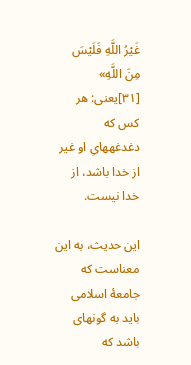غَیْرُ اللَّهِ فَلَیْسَ مِنَ اللَّهِ» [۳۱]یعنی: هر کس که دغدغههایِ او غیر از خدا باشد، از خدا نیست.

این حدیث، به این معناست که جامعهٔ اسلامی باید به گونهای باشد که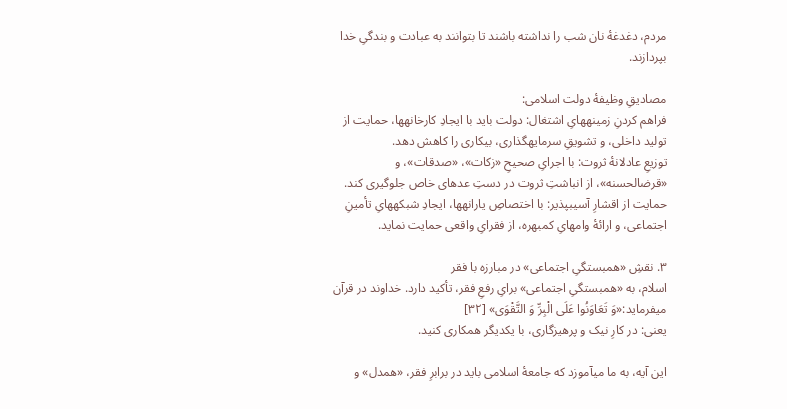مردم، دغدغهٔ نان شب را نداشته باشند تا بتوانند به عبادت و بندگیِ خدا بپردازند.

مصادیقِ وظیفهٔ دولت اسلامی:
فراهم کردنِ زمینههایِ اشتغال: دولت باید با ایجادِ کارخانهها، حمایت از تولید داخلی، و تشویقِ سرمایهگذاری، بیکاری را کاهش دهد.
توزیعِ عادلانهٔ ثروت: با اجرایِ صحیحِ «زکات»، «صدقات»، و «قرضالحسنه»، از انباشتِ ثروت در دستِ عدهای خاص جلوگیری کند.
حمایت از اقشارِ آسیبپذیر: با اختصاصِ یارانهها، ایجادِ شبکههایِ تأمینِ اجتماعی، و ارائهٔ وامهایِ کمبهره، از فقرایِ واقعی حمایت نماید.

۳. نقشِ «همبستگیِ اجتماعی» در مبارزه با فقر
اسلام، به «همبستگیِ اجتماعی» برایِ رفعِ فقر، تأکید دارد. خداوند در قرآن میفرماید:«وَ تَعَاوَنُوا عَلَى الْبِرِّ وَ التَّقْوَى» [۳۲]
یعنی: در کارِ نیک و پرهیزگاری، با یکدیگر همکاری کنید.

این آیه، به ما میآموزد که جامعهٔ اسلامی باید در برابرِ فقر، «همدل» و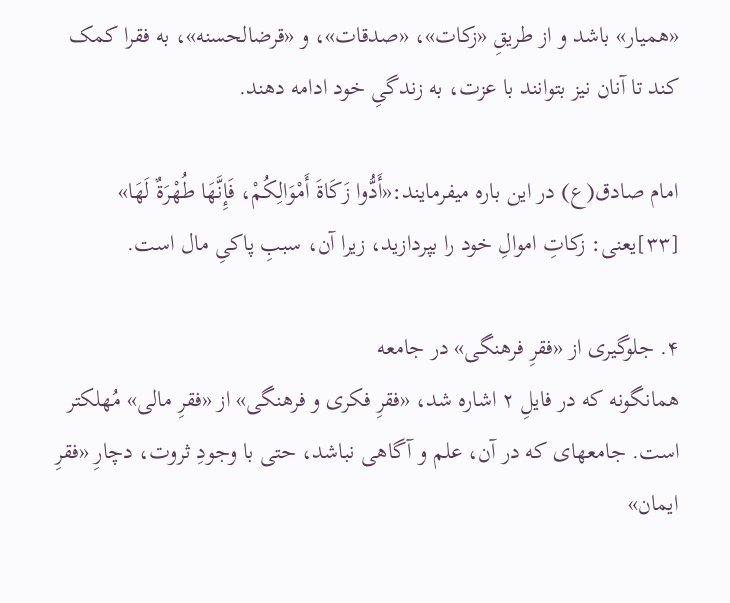«همیار» باشد و از طریقِ «زکات»، «صدقات»، و «قرضالحسنه»، به فقرا کمک کند تا آنان نیز بتوانند با عزت، به زندگیِ خود ادامه دهند.

امام صادق(ع) در این باره میفرمایند:«أَدُّوا زَکَاةَ أَمْوَالِکُمْ، فَإِنَّهَا طُهْرَةٌ لَهَا» [۳۳]یعنی: زکاتِ اموالِ خود را بپردازید، زیرا آن، سببِ پاکیِ مال است.

۴. جلوگیری از «فقرِ فرهنگی» در جامعه
همانگونه که در فایلِ ۲ اشاره شد، «فقرِ فکری و فرهنگی» از «فقرِ مالی» مُهلکتر است. جامعهای که در آن، علم و آگاهی نباشد، حتی با وجودِ ثروت، دچارِ «فقرِ ایمان»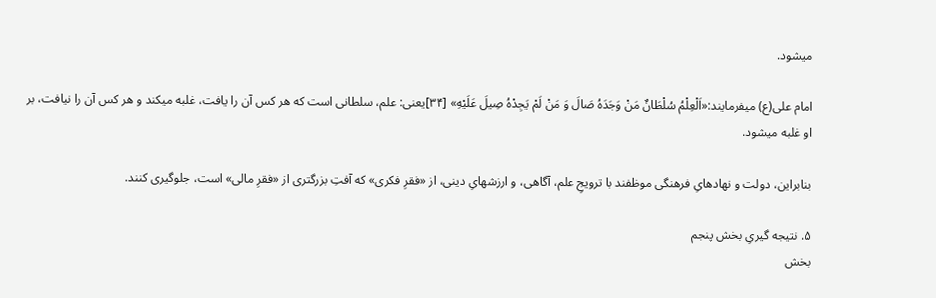میشود.

امام علی(ع) میفرمایند:«اَلْعِلْمُ سُلْطَانٌ مَنْ وَجَدَهُ صَالَ وَ مَنْ لَمْ یَجِدْهُ صِیلَ عَلَیْهِ» [۳۴]یعنی: علم، سلطانی است که هر کس آن را یافت، غلبه میکند و هر کس آن را نیافت، بر او غلبه میشود.

بنابراین، دولت و نهادهایِ فرهنگی موظفند با ترویجِ علم، آگاهی، و ارزشهایِ دینی، از «فقرِ فکری» که آفتِ بزرگتری از «فقرِ مالی» است، جلوگیری کنند.

۵. نتیجه گیریِ بخش پنجم
بخش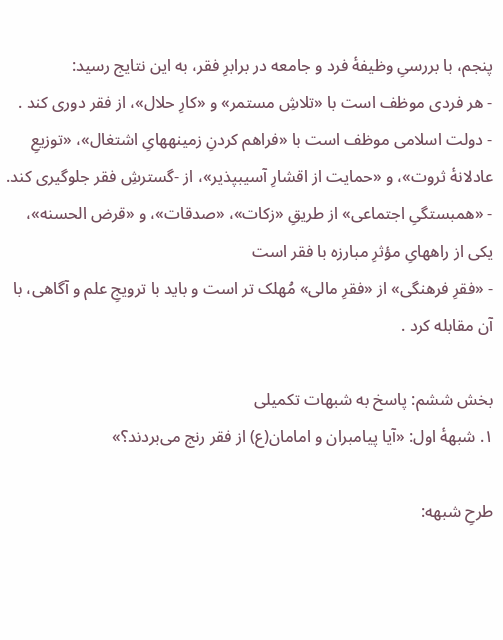پنجم، با بررسیِ وظیفهٔ فرد و جامعه در برابرِ فقر، به این نتایج رسید:
- هر فردی موظف است با «تلاشِ مستمر» و «کارِ حلال»، از فقر دوری کند .
- دولت اسلامی موظف است با «فراهم کردنِ زمینههایِ اشتغال»، «توزیعِ عادلانهٔ ثروت»، و «حمایت از اقشارِ آسیبپذیر»، از -گسترشِ فقر جلوگیری کند.
- «همبستگیِ اجتماعی» از طریقِ «زکات»، «صدقات»، و «قرض الحسنه»، یکی از راههایِ مؤثرِ مبارزه با فقر است
- «فقرِ فرهنگی» از «فقرِ مالی» مُهلک تر است و باید با ترویجِ علم و آگاهی، با آن مقابله کرد .

بخش ششم: پاسخ به شبهات تکمیلی
۱. شبههٔ اول: «آیا پیامبران و امامان(ع) از فقر رنج می‌بردند؟»

طرحِ شبهه: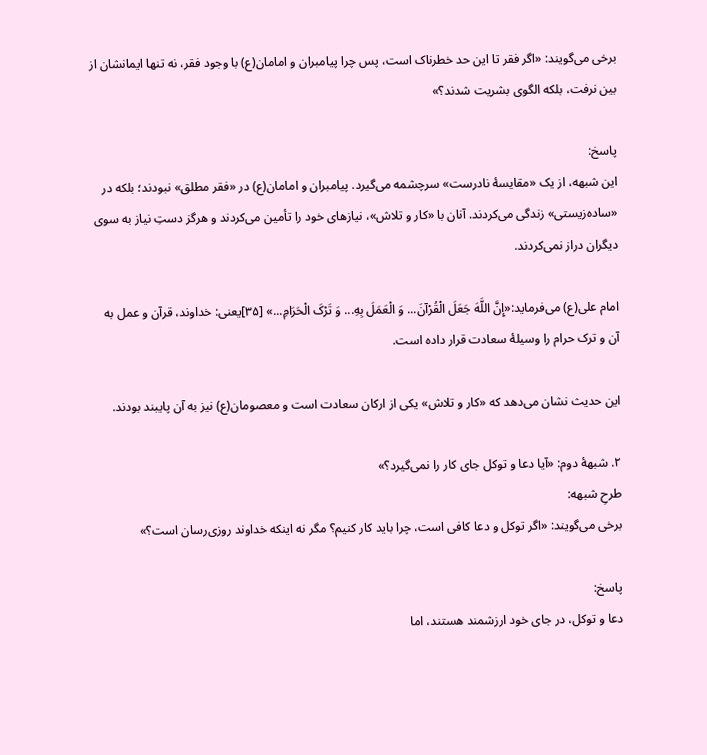برخی می‌گویند: «اگر فقر تا این حد خطرناک است، پس چرا پیامبران و امامان(ع) با وجود فقر، نه تنها ایمانشان از بین نرفت، بلکه الگوی بشریت شدند؟»

پاسخ:
این شبهه، از یک «مقایسهٔ نادرست» سرچشمه می‌گیرد. پیامبران و امامان(ع) در «فقر مطلق» نبودند؛ بلکه در «ساده‌زیستی» زندگی می‌کردند. آنان با «کار و تلاش»، نیازهای خود را تأمین می‌کردند و هرگز دستِ نیاز به سوی دیگران دراز نمی‌کردند.

امام علی(ع) می‌فرماید:«إِنَّ اللَّهَ جَعَلَ الْقُرْآنَ... وَ الْعَمَلَ بِهِ... وَ تَرْکَ الْحَرَامِ...» [۳۵]یعنی: خداوند، قرآن و عمل به آن و ترک حرام را وسیلهٔ سعادت قرار داده است.

این حدیث نشان می‌دهد که «کار و تلاش» یکی از ارکان سعادت است و معصومان(ع) نیز به آن پایبند بودند.

۲. شبههٔ دوم: «آیا دعا و توکل جای کار را نمی‌گیرد؟»
طرحِ شبهه:
برخی می‌گویند: «اگر توکل و دعا کافی است، چرا باید کار کنیم؟ مگر نه اینکه خداوند روزی‌رسان است؟»

پاسخ:
دعا و توکل، در جای خود ارزشمند هستند، اما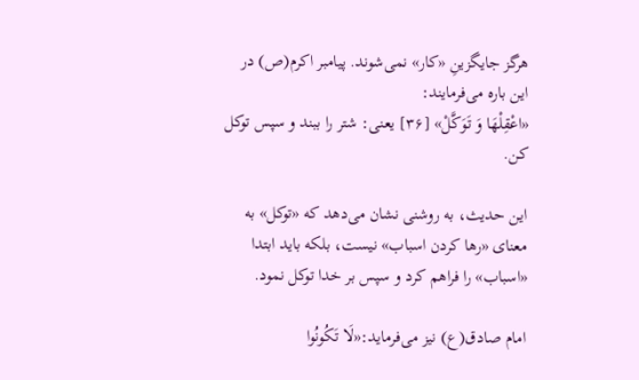هرگز جایگزینِ «کار» نمی‌شوند. پیامبر اکرم(ص) در این باره می‌فرمایند:
«اعْقِلْهَا وَ تَوَکَّلْ» [۳۶] یعنی: شتر را ببند و سپس توکل کن.

این حدیث، به روشنی نشان می‌دهد که «توکل» به معنای «رها کردن اسباب» نیست، بلکه باید ابتدا «اسباب» را فراهم کرد و سپس بر خدا توکل نمود.

امام صادق(ع) نیز می‌فرماید:«لَا تَکُونُوا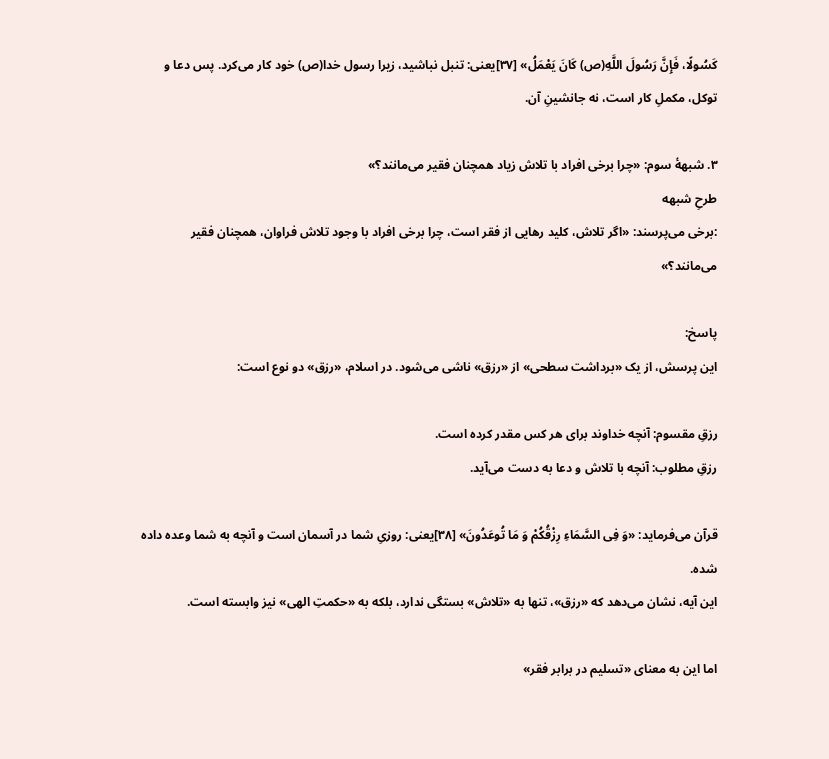کَسُولًا، فَإِنَّ رَسُولَ اللَّهِ(ص) کَانَ یَعْمَلُ» [۳۷]یعنی: تنبل نباشید، زیرا رسول خدا(ص) خود کار می‌کرد. پس دعا و توکل، مکملِ کار است، نه جانشینِ آن.

۳. شبههٔ سوم: «چرا برخی افراد با تلاش زیاد همچنان فقیر می‌مانند؟»
طرحِ شبهه
:برخی می‌پرسند: «اگر تلاش، کلید رهایی از فقر است، چرا برخی افراد با وجود تلاش فراوان، همچنان فقیر می‌مانند؟»

پاسخ:
این پرسش، از یک «برداشت سطحی» از «رزق» ناشی می‌شود. در اسلام، «رزق» دو نوع است:

رزقِ مقسوم: آنچه خداوند برای هر کس مقدر کرده است.
رزقِ مطلوب: آنچه با تلاش و دعا به دست می‌آید.

قرآن می‌فرماید: «وَ فِی السَّمَاءِ رِزْقُکُمْ وَ مَا تُوعَدُونَ» [۳۸]یعنی: روزیِ شما در آسمان است و آنچه به شما وعده داده شده.
این آیه، نشان می‌دهد که «رزق»، تنها به «تلاش» بستگی ندارد، بلکه به «حکمتِ الهی» نیز وابسته است.

اما این به معنای «تسلیم در برابر فقر»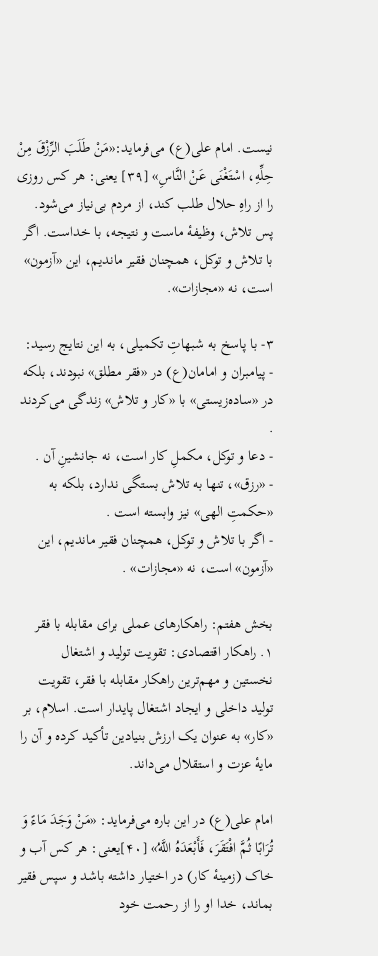نیست. امام علی(ع) می‌فرماید:«مَنْ طَلَبَ الرِّزْقَ مِنْ حِلِّهِ، اسْتَغْنَى عَنْ النَّاسِ» [۳۹] یعنی: هر کس روزی را از راهِ حلال طلب کند، از مردم بی‌نیاز می‌شود.
پس تلاش، وظیفهٔ ماست و نتیجه، با خداست. اگر با تلاش و توکل، همچنان فقیر ماندیم، این «آزمون» است، نه «مجازات».

۳- با پاسخ به شبهاتِ تکمیلی، به این نتایج رسید:
- پیامبران و امامان(ع) در «فقر مطلق» نبودند، بلکه در «ساده‌زیستی» با «کار و تلاش» زندگی می‌کردند .
- دعا و توکل، مکملِ کار است، نه جانشینِ آن .
- «رزق»، تنها به تلاش بستگی ندارد، بلکه به «حکمتِ الهی» نیز وابسته است .
- اگر با تلاش و توکل، همچنان فقیر ماندیم، این «آزمون» است، نه «مجازات» .

بخش هفتم: راهکارهای عملی برای مقابله با فقر
۱. راهکار اقتصادی: تقویت تولید و اشتغال
نخستین و مهم‌ترین راهکار مقابله با فقر، تقویت تولید داخلی و ایجاد اشتغال پایدار است. اسلام، بر «کار» به عنوان یک ارزش بنیادین تأکید کرده و آن را مایهٔ عزت و استقلال می‌داند.

امام علی(ع) در این باره می‌فرماید: «مَنْ وَجَدَ مَاءً وَ تُرَابًا ثُمَّ افْتَقَرَ، فَأَبْعَدَهُ اللَّهُ» [۴۰]یعنی: هر کس آب و خاک (زمینهٔ کار) در اختیار داشته باشد و سپس فقیر بماند، خدا او را از رحمت خود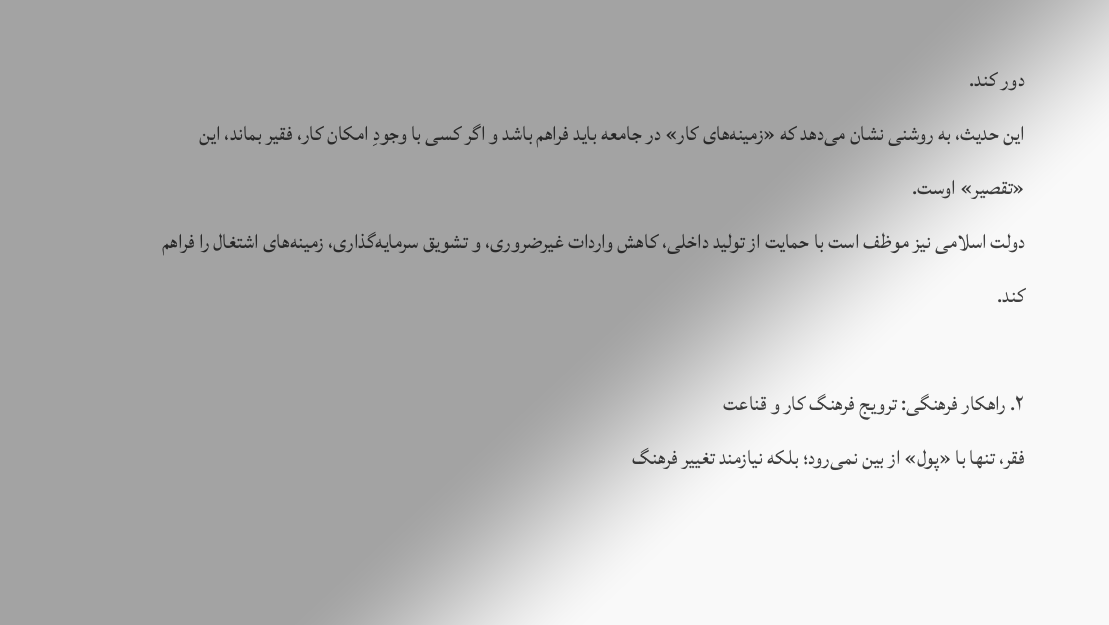دور کند.
این حدیث، به روشنی نشان می‌دهد که «زمینه‌های کار» در جامعه باید فراهم باشد و اگر کسی با وجودِ امکان کار، فقیر بماند، این «تقصیر» اوست.
دولت اسلامی نیز موظف است با حمایت از تولید داخلی، کاهش واردات غیرضروری، و تشویق سرمایه‌گذاری، زمینه‌های اشتغال را فراهم کند.

۲. راهکار فرهنگی: ترویج فرهنگ کار و قناعت
فقر، تنها با «پول» از بین نمی‌رود؛ بلکه نیازمند تغییر فرهنگ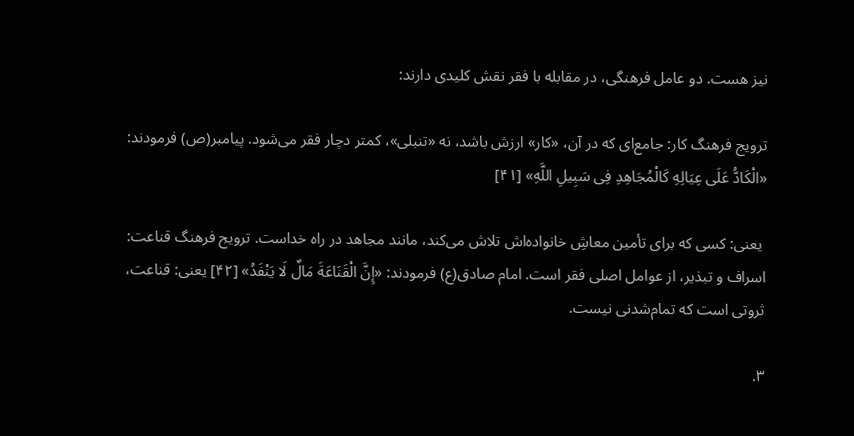نیز هست. دو عامل فرهنگی، در مقابله با فقر نقش کلیدی دارند:

ترویج فرهنگ کار: جامع‌ای که در آن، «کار» ارزش باشد، نه «تنبلی»، کمتر دچار فقر می‌شود. پیامبر(ص) فرمودند:  «الْکَادُّ عَلَى عِیَالِهِ کَالْمُجَاهِدِ فِی سَبِیلِ اللَّهِ» [۴۱]

 یعنی: کسی که برای تأمین معاشِ خانواده‌اش تلاش می‌کند، مانند مجاهد در راه خداست. ترویج فرهنگ قناعت: اسراف و تبذیر، از عوامل اصلی فقر است. امام صادق(ع) فرمودند: «إِنَّ الْقَنَاعَةَ مَالٌ لَا یَنْفَدُ» [۴۲] یعنی: قناعت، ثروتی است که تمام‌شدنی نیست.

۳.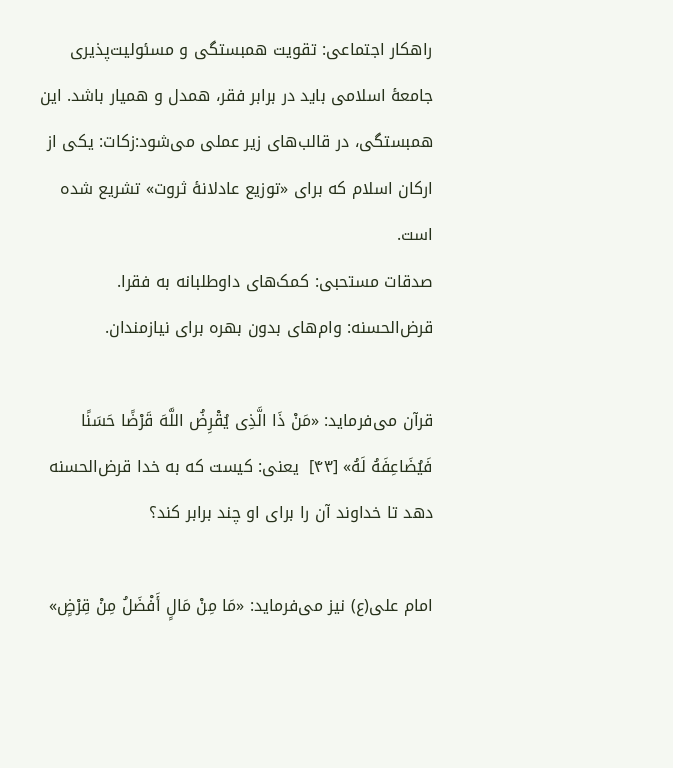راهکار اجتماعی: تقویت همبستگی و مسئولیت‌پذیری
جامعهٔ اسلامی باید در برابر فقر، همدل و همیار باشد. این همبستگی، در قالب‌های زیر عملی می‌شود:زکات: یکی از ارکان اسلام که برای «توزیع عادلانهٔ ثروت» تشریع شده است.
صدقات مستحبی: کمک‌های داوطلبانه به فقرا.
قرض‌الحسنه: وام‌های بدون بهره برای نیازمندان.

قرآن می‌فرماید: «مَنْ ذَا الَّذِی یُقْرِضُ اللَّهَ قَرْضًا حَسَنًا فَیُضَاعِفَهُ لَهُ» [۴۳]  یعنی: کیست که به خدا قرض‌الحسنه دهد تا خداوند آن را برای او چند برابر کند؟

امام علی(ع) نیز می‌فرماید: «مَا مِنْ مَالٍ أَفْضَلُ مِنْ قِرْضٍ»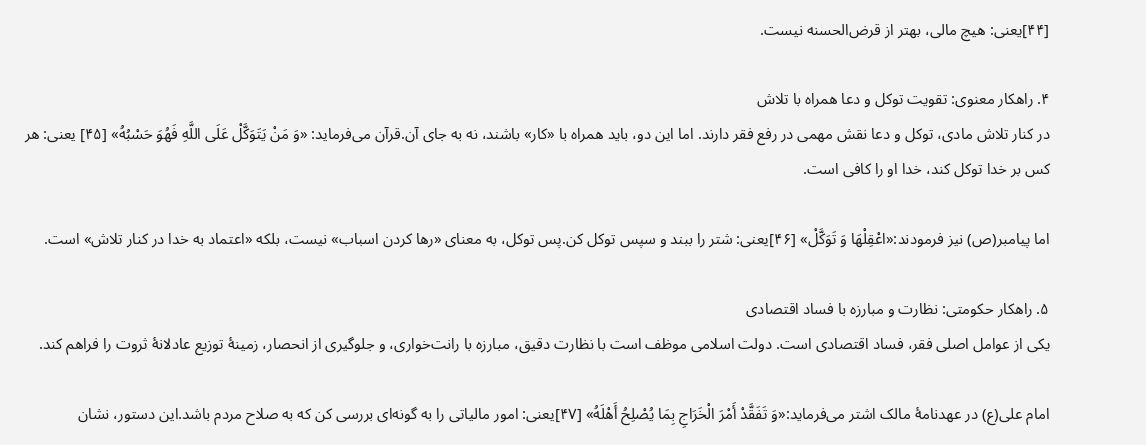[۴۴]یعنی: هیچ مالی، بهتر از قرض‌الحسنه نیست.

۴. راهکار معنوی: تقویت توکل و دعا همراه با تلاش
در کنار تلاش مادی، توکل و دعا نقش مهمی در رفع فقر دارند. اما این دو، باید همراه با «کار» باشند، نه به جای آن.قرآن می‌فرماید: «وَ مَنْ یَتَوَکَّلْ عَلَى اللَّهِ فَهُوَ حَسْبُهُ» [۴۵] یعنی: هر کس بر خدا توکل کند، خدا او را کافی است.

اما پیامبر(ص) نیز فرمودند:«اعْقِلْهَا وَ تَوَکَّلْ» [۴۶]یعنی: شتر را ببند و سپس توکل کن.پس توکل، به معنای «رها کردن اسباب» نیست، بلکه «اعتماد به خدا در کنار تلاش» است.

۵. راهکار حکومتی: نظارت و مبارزه با فساد اقتصادی
یکی از عوامل اصلی فقر، فساد اقتصادی است. دولت اسلامی موظف است با نظارت دقیق، مبارزه با رانت‌خواری، و جلوگیری از انحصار، زمینهٔ توزیع عادلانهٔ ثروت را فراهم کند.

امام علی(ع) در عهدنامهٔ مالک اشتر می‌فرماید:«وَ تَفَقَّدْ أَمْرَ الْخَرَاجِ بِمَا یُصْلِحُ أَهْلَهُ» [۴۷]یعنی: امور مالیاتی را به گونه‌ای بررسی کن که به صلاح مردم باشد.این دستور، نشان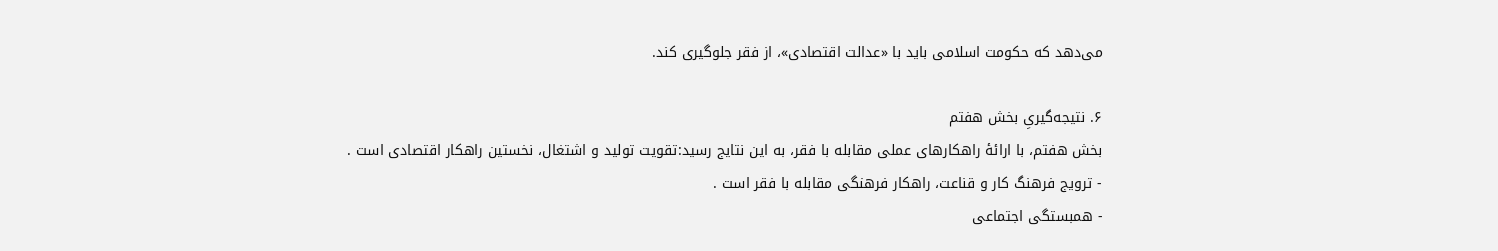می‌دهد که حکومت اسلامی باید با «عدالت اقتصادی»، از فقر جلوگیری کند.

۶. نتیجه‌گیریِ بخش هفتم
بخش هفتم، با ارائهٔ راهکارهای عملی مقابله با فقر، به این نتایج رسید:تقویت تولید و اشتغال، نخستین راهکار اقتصادی است .
- ترویج فرهنگ کار و قناعت، راهکار فرهنگی مقابله با فقر است .
- همبستگی اجتماعی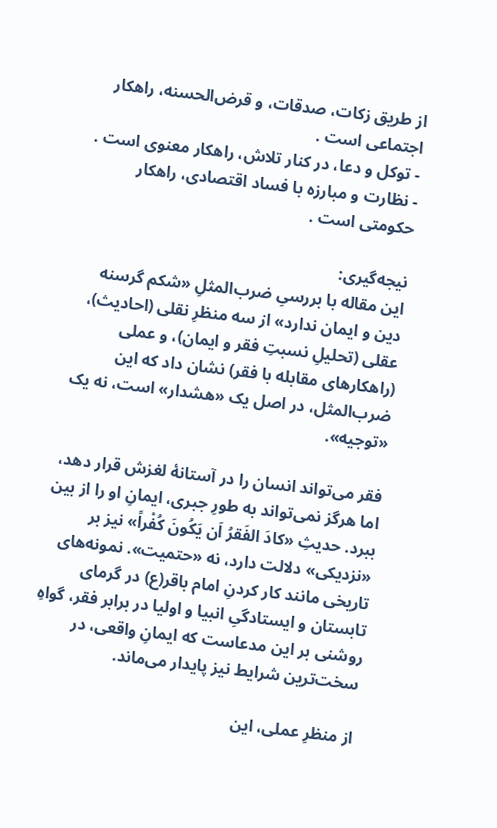از طریق زکات، صدقات، و قرض‌الحسنه، راهکار اجتماعی است .
- توکل و دعا، در کنار تلاش، راهکار معنوی است .
- نظارت و مبارزه با فساد اقتصادی، راهکار حکومتی است .

نیجه‌گیری:
این مقاله با بررسیِ ضرب‌المثلِ «شکم گرسنه دین و ایمان ندارد» از سه منظرِ نقلی (احادیث)، عقلی (تحلیلِ نسبتِ فقر و ایمان)، و عملی (راهکارهای مقابله با فقر) نشان داد که این ضرب‌المثل، در اصل یک «هشدار» است، نه یک «توجیه».

فقر می‌تواند انسان را در آستانهٔ لغزش قرار دهد، اما هرگز نمی‌تواند به طورِ جبری، ایمانِ او را از بین ببرد. حدیثِ «کادَ الفَقرُ اَن یَکُونَ کُفْراً» نیز بر «نزدیکی» دلالت دارد، نه «حتمیت». نمونه‌های تاریخی مانند کار کردنِ امام باقر(ع) در گرمای تابستان و ایستادگیِ انبیا و اولیا در برابر فقر، گواهِ روشنی بر این مدعاست که ایمانِ واقعی، در سخت‌ترین شرایط نیز پایدار می‌ماند.

از منظرِ عملی، این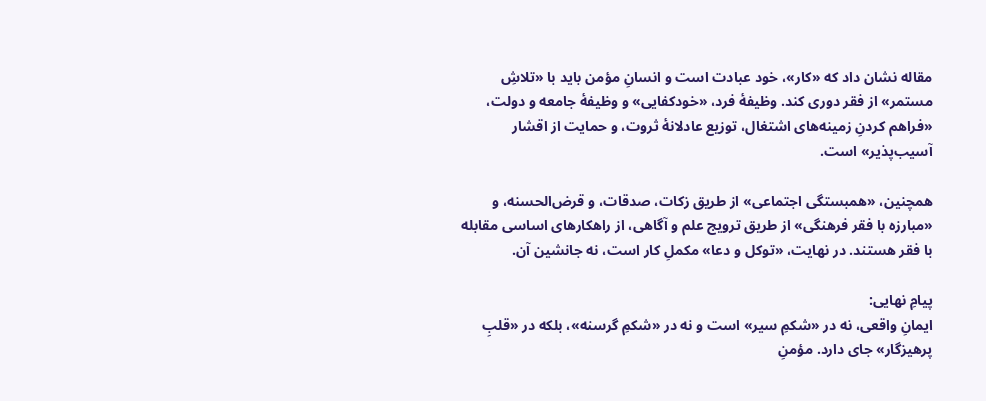مقاله نشان داد که «کار»، خود عبادت است و انسانِ مؤمن باید با «تلاشِ مستمر» از فقر دوری کند. وظیفهٔ فرد، «خودکفایی» و وظیفهٔ جامعه و دولت، «فراهم کردنِ زمینه‌های اشتغال، توزیع عادلانهٔ ثروت، و حمایت از اقشار آسیب‌پذیر» است.

همچنین، «همبستگی اجتماعی» از طریق زکات، صدقات، و قرض‌الحسنه، و «مبارزه با فقر فرهنگی» از طریق ترویج علم و آگاهی، از راهکارهای اساسی مقابله با فقر هستند. در نهایت، «توکل و دعا» مکملِ کار است، نه جانشین آن.

پیامِ نهایی:
ایمانِ واقعی، نه در «شکمِ سیر» است و نه در «شکمِ گرسنه»، بلکه در «قلبِ پرهیزگار» جای دارد. مؤمنِ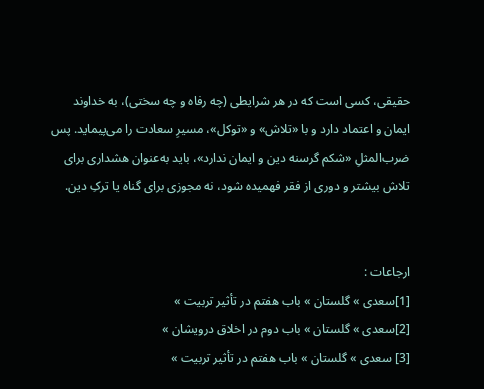حقیقی، کسی است که در هر شرایطی (چه رفاه و چه سختی)، به خداوند ایمان و اعتماد دارد و با «تلاش» و «توکل»، مسیرِ سعادت را می‌پیماید. پس ضرب‌المثلِ «شکم گرسنه دین و ایمان ندارد»، باید به‌عنوان هشداری برای تلاش بیشتر و دوری از فقر فهمیده شود، نه مجوزی برای گناه یا ترکِ دین.


ارجاعات :
[1]سعدی » گلستان » باب هفتم در تأثیر تربیت »
[2]سعدی » گلستان » باب دوم در اخلاق درویشان »
[3] سعدی » گلستان » باب هفتم در تأثیر تربیت »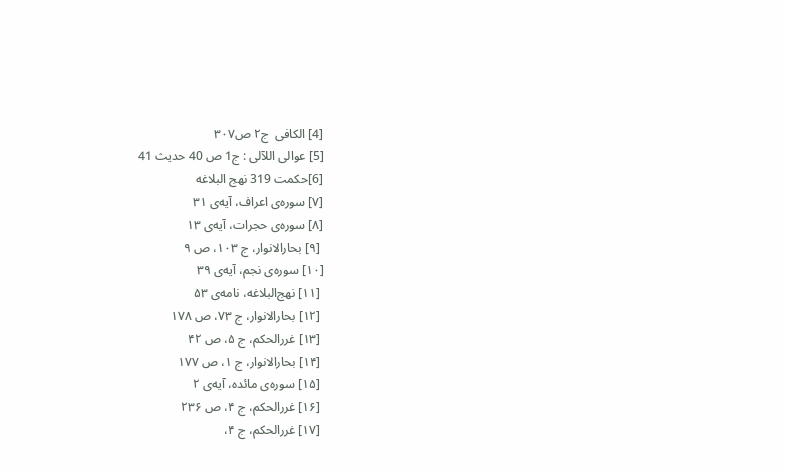[4] الکافی  ج۲ ص۳۰۷
[5] عوالی اللآلی : ج1 ص 40 حدیث 41
[6]حکمت 319 نهج البلاغه
[۷] سوره‌ی اعراف، آیه‌ی ۳۱
[۸] سوره‌ی حجرات، آیه‌ی ۱۳
 [۹] بحارالانوار، ج ۱۰۳، ص ۹
[۱۰] سوره‌ی نجم، آیه‌ی ۳۹
 [۱۱] نهج‌البلاغه، نامه‌ی ۵۳
 [۱۲] بحارالانوار، ج ۷۳، ص ۱۷۸
 [۱۳] غررالحکم، ج ۵، ص ۴۲
 [۱۴] بحارالانوار، ج ۱، ص ۱۷۷
 [۱۵] سوره‌ی مائده، آیه‌ی ۲
 [۱۶] غررالحکم، ج ۴، ص ۲۳۶
 [۱۷] غررالحکم، ج ۴،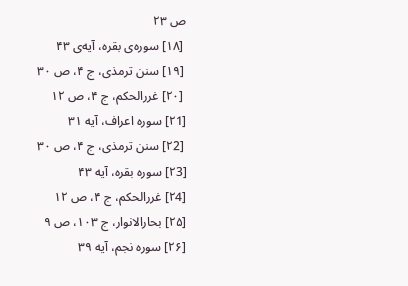ص ۲۳
 [۱۸] سوره‌ی بقره، آیه‌ی ۴۳
 [۱۹] سنن ترمذی، ج ۴، ص ۳۰
 [۲۰] غررالحکم، ج ۴، ص ۱۲
[۲1] سوره اعراف، آیه ۳۱
 [۲2] سنن ترمذی، ج ۴، ص ۳۰
[۲3] سوره بقره، آیه ۴۳
[۲4] غررالحکم، ج ۴، ص ۱۲
[۲۵] بحارالانوار، ج ۱۰۳، ص ۹
[۲۶] سوره نجم، آیه ۳۹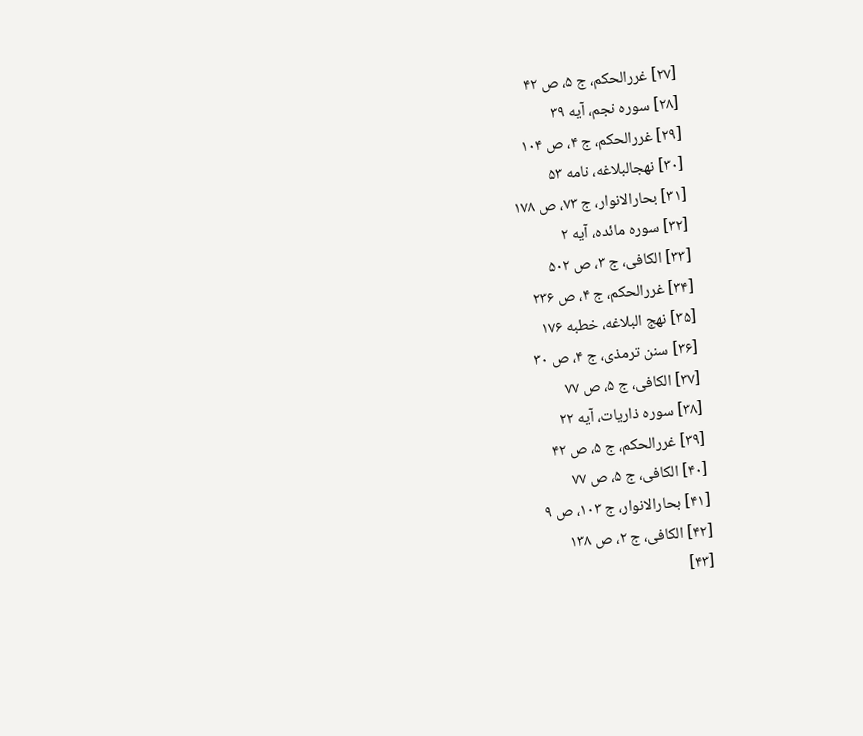[۲۷] غررالحکم، ج ۵، ص ۴۲
[۲۸] سوره نجم، آیه ۳۹
[۲۹] غررالحکم، ج ۴، ص ۱۰۴
[۳۰] نهجالبلاغه، نامه ۵۳
[۳۱] بحارالانوار، ج ۷۳، ص ۱۷۸
[۳۲] سوره مائده، آیه ۲
[۳۳] الکافی، ج ۳، ص ۵۰۲
[۳۴] غررالحکم، ج ۴، ص ۲۳۶
[۳۵] نهج البلاغه، خطبه ۱۷۶
[۳۶] سنن ترمذی، ج ۴، ص ۳۰
[۳۷] الکافی، ج ۵، ص ۷۷
[۳۸] سوره ذاریات، آیه ۲۲
[۳۹] غررالحکم، ج ۵، ص ۴۲
[۴۰] الکافی، ج ۵، ص ۷۷
[۴۱] بحارالانوار، ج ۱۰۳، ص ۹
[۴۲] الکافی، ج ۲، ص ۱۳۸
[۴۳]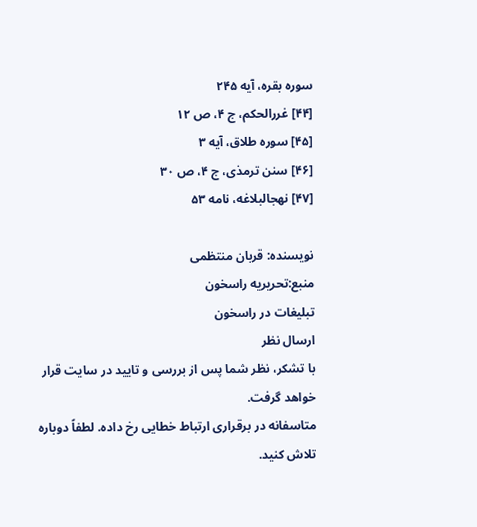سوره بقره، آیه ۲۴۵
[۴۴] غررالحکم، ج ۴، ص ۱۲
[۴۵] سوره طلاق، آیه ۳
[۴۶] سنن ترمذی، ج ۴، ص ۳۰
[۴۷] نهجالبلاغه، نامه ۵۳

نویسنده: قربان منتظمی
منبع:تحریریه راسخون
تبلیغات در راسخون
ارسال نظر
با تشکر، نظر شما پس از بررسی و تایید در سایت قرار خواهد گرفت.
متاسفانه در برقراری ارتباط خطایی رخ داده. لطفاً دوباره تلاش کنید.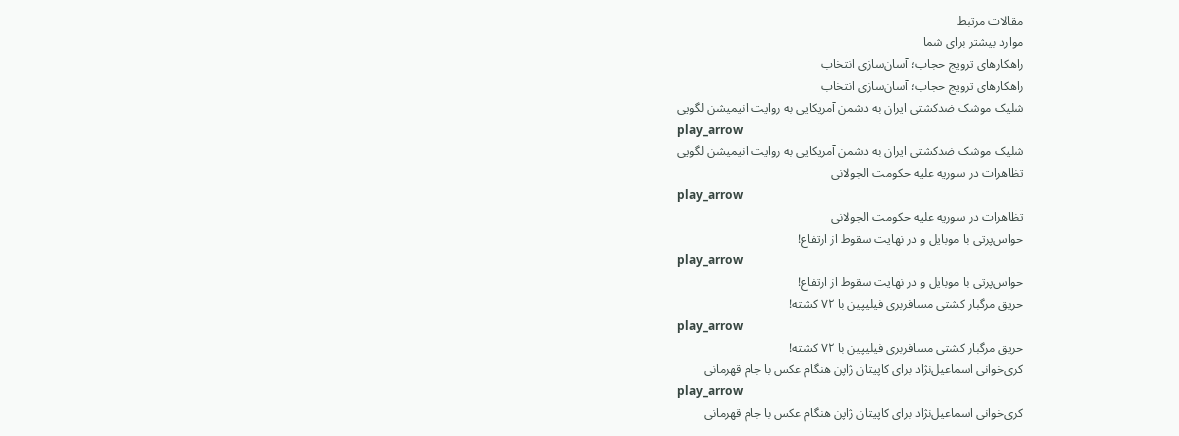مقالات مرتبط
موارد بیشتر برای شما
راهکارهای ترویج حجاب؛ آسان‌سازی انتخاب
راهکارهای ترویج حجاب؛ آسان‌سازی انتخاب
شلیک موشک ضدکشتی ایران به دشمن آمریکایی به روایت انیمیشن لگویی
play_arrow
شلیک موشک ضدکشتی ایران به دشمن آمریکایی به روایت انیمیشن لگویی
تظاهرات در سوریه علیه حکومت الجولانی
play_arrow
تظاهرات در سوریه علیه حکومت الجولانی
حواس‌پرتی با موبایل و در نهایت سقوط از ارتفاع!
play_arrow
حواس‌پرتی با موبایل و در نهایت سقوط از ارتفاع!
حریق مرگبار کشتی مسافربری فیلیپین با ۷۲ کشته!
play_arrow
حریق مرگبار کشتی مسافربری فیلیپین با ۷۲ کشته!
کری‌خوانی اسماعیل‌نژاد برای کاپیتان ژاپن هنگام عکس با جام قهرمانی
play_arrow
کری‌خوانی اسماعیل‌نژاد برای کاپیتان ژاپن هنگام عکس با جام قهرمانی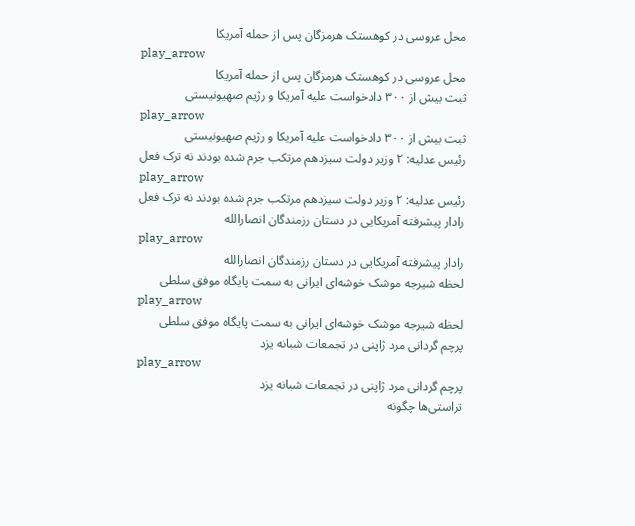محل عروسی در کوهستک هرمزگان پس از حمله آمریکا
play_arrow
محل عروسی در کوهستک هرمزگان پس از حمله آمریکا
ثبت بیش از ۳۰۰ دادخواست علیه آمریکا و رژیم صهیونیستی
play_arrow
ثبت بیش از ۳۰۰ دادخواست علیه آمریکا و رژیم صهیونیستی
رئیس عدلیه: ۲ وزیر دولت سیزدهم مرتکب جرم شده بودند نه ترک فعل
play_arrow
رئیس عدلیه: ۲ وزیر دولت سیزدهم مرتکب جرم شده بودند نه ترک فعل
رادار پیشرفته آمریکایی در دستان رزمندگان انصارالله
play_arrow
رادار پیشرفته آمریکایی در دستان رزمندگان انصارالله
لحظه شیرجه موشک خوشه‌ای ایرانی به سمت پایگاه موفق سلطی
play_arrow
لحظه شیرجه موشک خوشه‌ای ایرانی به سمت پایگاه موفق سلطی
پرچم گردانی مرد ژاپنی در تجمعات شبانه یزد
play_arrow
پرچم گردانی مرد ژاپنی در تجمعات شبانه یزد
تراستی‌ها چگونه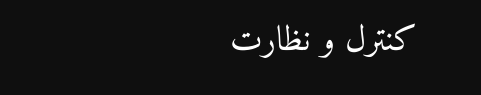کنترل و نظارت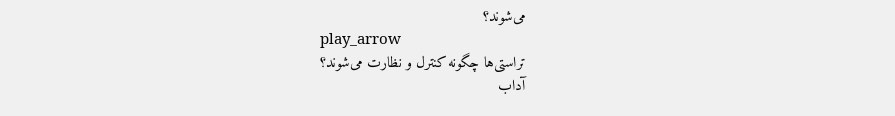می‌شوند؟
play_arrow
تراستی‌ها چگونه کنترل و نظارت می‌شوند؟
آداب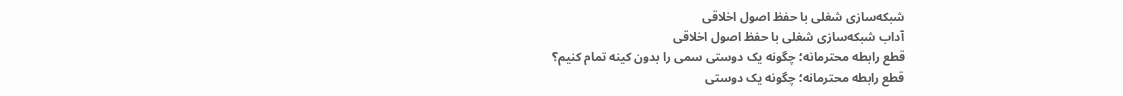شبکه‌سازی شغلی با حفظ اصول اخلاقی
آداب شبکه‌سازی شغلی با حفظ اصول اخلاقی
قطع رابطه محترمانه؛ چگونه یک دوستی سمی را بدون کینه تمام کنیم؟
قطع رابطه محترمانه؛ چگونه یک دوستی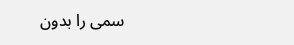سمی را بدون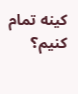کینه تمام کنیم؟